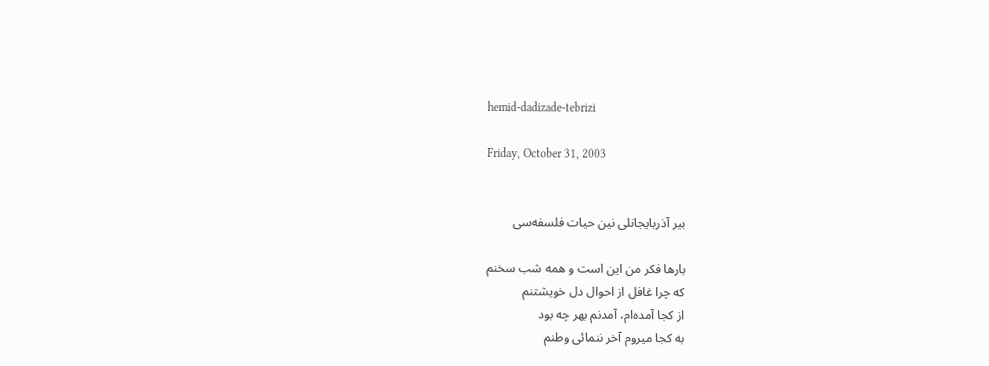hemid-dadizade-tebrizi

Friday, October 31, 2003


بير آذربايجانلی ‌نين حيات فلسفه‌سی

بارها فکر من اين است و همه شب سخنم
که چرا غافل از احوال دل خويشتنم
از کجا آمده‌ام، آمدنم بهر چه بود
به کجا ميروم آخر ننمائی وطنم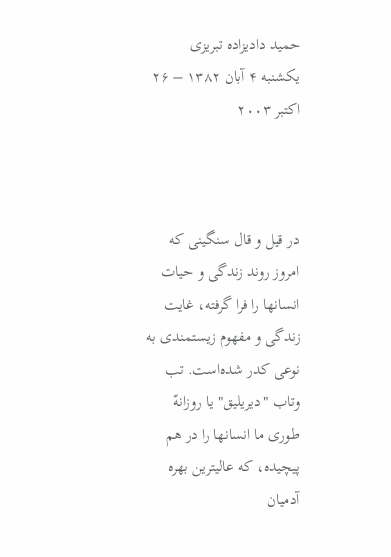حميد داديزاده تبريزی
یکشنبه ۴ آبان ۱۳۸۲ – ۲۶ اکتبر ٢٠٠٣



در قيل و قال سنگينی که امروز روند زندگی و حيات انسانها را فرا گرفته، غايت زندگی و مفهوم زيستمندی به نوعی کدر شده‌است. تب وتاب "ديريليق" يا روزانهّ طوری ما انسانها را در هم پيچيده، که عاليترين بهره آدميان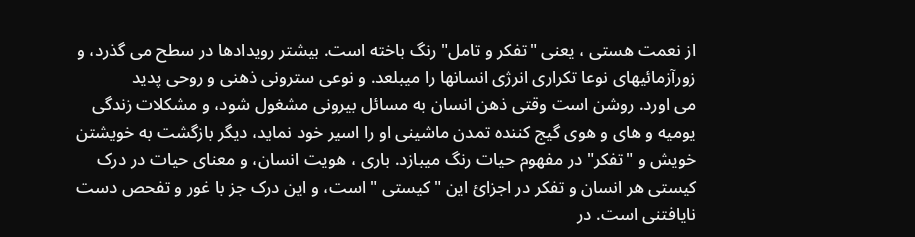از نعمت هستی ، يعنی "تفکر و تامل" رنگ باخته است. بيشتر رويدادها در سطح می ‌گذرد، و زورآزمائيهای نوعا تکراری انرژی انسانها را ميبلعد. و نوعی سترونی ذهنی و روحی پديد می ‌اورد. روشن است وقتی ذهن انسان به مسائل بيرونی مشغول شود، و مشکلات زندگی يوميه و های و هوی گيج کننده تمدن ماشينی او را اسير خود نمايد، ديگر بازگشت به خويشتن خويش و "تفکر" در مفهوم حيات رنگ ميبازد. باری ، هويت انسان، و معنای حيات در درک کيستی هر انسان و تفکر در اجزائ اين "کيستی " است، و اين درک جز با غور و تفحص دست نايافتنی است. در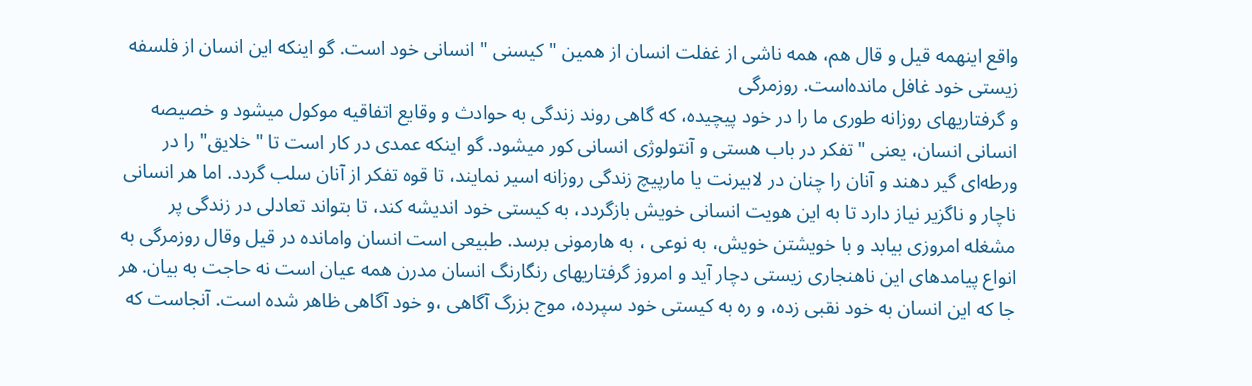واقع اينهمه قيل و قال هم، همه ناشی از غفلت انسان از همين "کيسنی " انسانی خود است. گو اينکه اين انسان از فلسفه زيستی خود غافل مانده‌است. روزمرگی
و گرفتاريهای روزانه طوری ما را در خود پيچيده، که گاهی روند زندگی به حوادث و وقايع اتفاقيه موکول ميشود و خصيصه انسانی انسان، يعنی "تفکر در باب هستی و آنتولوژی انسانی کور ميشود. گو اينکه عمدی در کار است تا "خلايق" را در ورطه‌ای گير دهند و آنان را چنان در لابيرنت يا مارپيچ زندگی روزانه اسير نمايند، تا قوه تفکر از آنان سلب گردد. اما هر انسانی ناچار و ناگزير نياز دارد تا به اين هويت انسانی خويش بازگردد، به کيستی خود انديشه کند، تا بتواند تعادلی در زندگی پر مشغله امروزی بيابد و با خويشتن خويش، به نوعی ، به هارمونی برسد. طبيعی است انسان وامانده در قيل وقال روزمرگی به انواع پيامدهای اين ناهنجاری زيستی دچار آيد و امروز گرفتاريهای رنگارنگ انسان مدرن همه عيان است نه حاجت به بيان. هر جا که اين انسان به خود نقبی زده، و ره به کيستی خود سپرده، موج بزرگ آگاهی ،و خود آگاهی ظاهر شده است. آنجاست که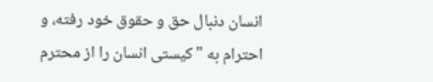انسان دنبال حق و حقوق خود رفته، و احترام به "کيستی انسان را از محترم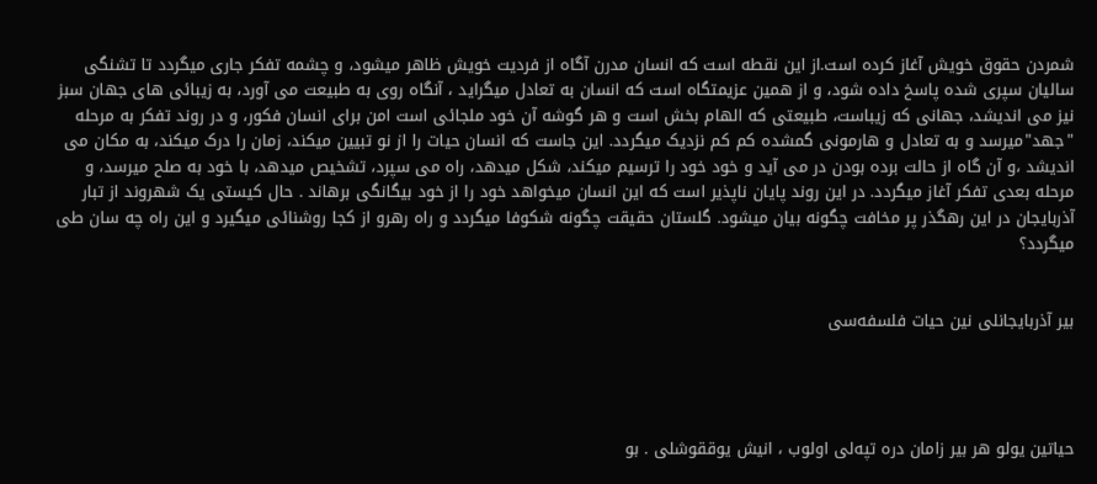شمردن حقوق خويش آغاز کرده است.از اين نقطه است که انسان مدرن آگاه از فرديت خويش ظاهر ميشود، و چشمه تفکر جاری ميگردد تا تشنگی ساليان سپری شده پاسخ داده شود، و از همين عزيمتگاه است که انسان به تعادل ميگرايد ، آنگاه روی به طبيعت می ‌آورد، به زيبائی های جهان سبز نيز می انديشد، جهانی که زيباست، طبيعتی که الهام بخش است و هر گوشه آن خود ملجائی است امن برای انسان فکور، و در روند تفکر به مرحله "جهد"ميرسد و به تعادل و هارمونی گمشده کم کم نزديک ميگردد. اين جاست که انسان حيات را از نو تبيين ميکند، زمان را درک ميکند، به مکان می انديشد ،و آن گاه از حالت برده بودن در می آيد و خود خود را ترسيم ميکند، شکل ميدهد، راه می سپرد، تشخيص ميدهد، با خود به صلح ميرسد، و مرحله بعدی تفکر آغاز ميگردد. در اين روند پايان ناپذير است که اين انسان ميخواهد خود را از خود بيگانگی برهاند . حال کيستی يک شهروند از تبار آذربايجان در اين رهگذر پر مخافت چگونه بيان ميشود. گلستان حقيقت چگونه شکوفا ميگردد و راه رهرو از کجا روشنائی ميگيرد و اين راه چه سان طی ميگردد؟


بير آذربايجانلی ‌نين حيات فلسفه‌سی




حياتين يولو هر بير زامان دره تپه‌لی اولوب ، انيش يوققوشلی . بو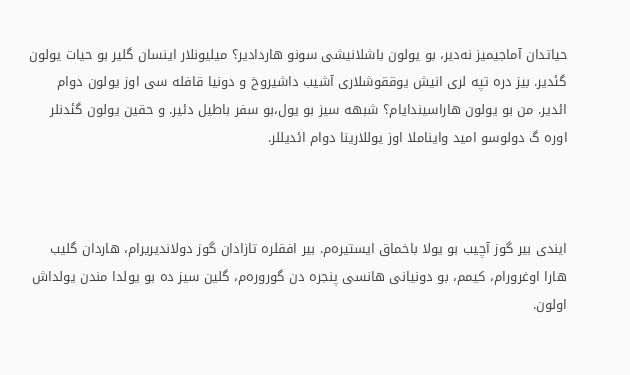حياتدان آماجيميز نه‌دير، بو يولون باشلانيشی سونو هاردادير؟ ميليونلار اينسان گلير بو حيات يولون گئدير. بيز دره تپه لری انيش يوققوشلاری آشيب داشيروخ و دونيا قافله سی اوز يولون دوام ائدير. من بو يولون هاراسيندايام؟ شبهه سيز بو يول،بو سفر باطيل دئير. و حقين يولون گئدنلر اوره گ دولوسو اميد وايناملا اوز يوللارينا دوام ائديللر.



ايندی بير گوز آچيب بو يولا باخماق ايستيره‌م. بير افقلره تازادان گوز دولانديريرام، هاردان گليب هارا اوغرورام، کيمم، بو دونيانی هانسی پنجره دن گوروره‌م، گلين سيز ده بو يولدا مندن يولداش اولون.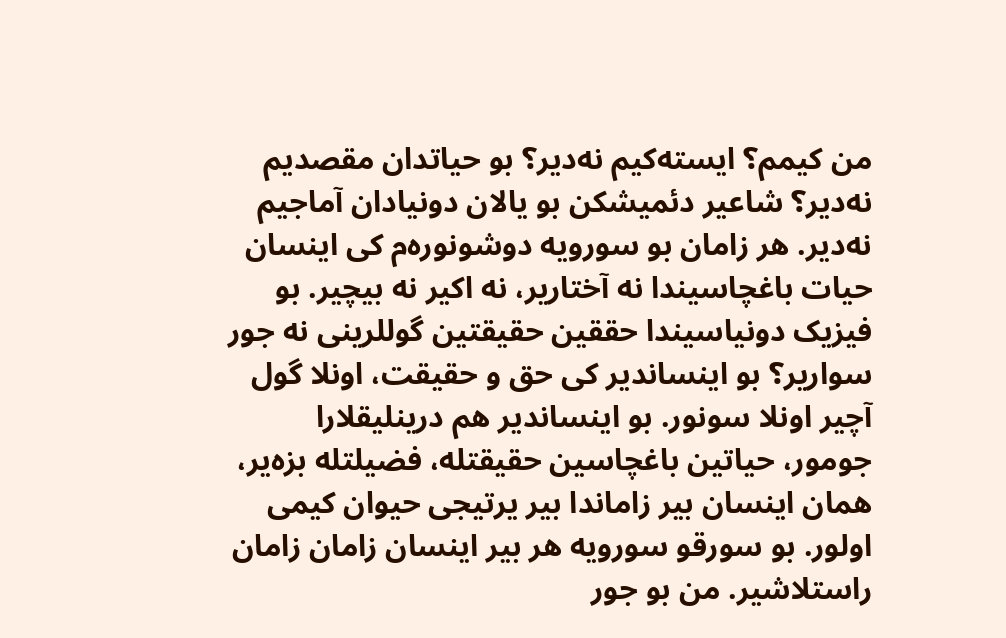من کيمم؟ ايسته‌کيم نه‌دير؟ بو حياتدان مقصديم نه‌دير؟ شاعير دئميشکن بو يالان دونيادان آماجيم نه‌دير. هر زامان بو سورويه دوشونوره‌م کی اينسان حيات باغچاسيندا نه آختارير، نه اکير نه بيچير. بو فيزيک دونياسيندا حققين حقيقتين گوللرينی نه جور سوارير؟ بو اينساندير کی حق و حقيقت، اونلا گول آچير اونلا سونور. بو اينساندير هم درينليقلارا جومور، حياتين باغچاسين حقيقتله، فضيلتله بزه‌ير، همان اينسان بير زاماندا بير يرتيجی حيوان کيمی اولور. بو سورقو سورويه هر بير اينسان زامان زامان راستلاشير. من بو جور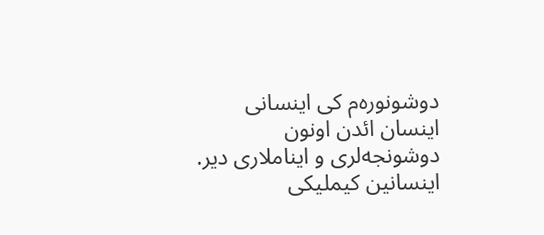دوشونوره‌م کی اينسانی اينسان ائدن اونون دوشونجه‌لری و ايناملاری ‌دير. اينسانين کيمليکی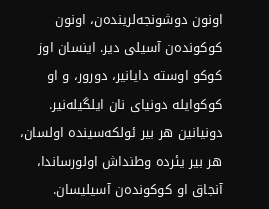اونون دوشونجه‌لرينده‌ن، اونون کوکونده‌ن آسيلی ‌دير. اينسان اوز کوکو اوسته دايانير، دورور، و او کوکوايله دونيای ‌نان ايلگيله‌نير. دونيانين هر بير ئولکه‌سينده اولسان، هر بير يئرده وطنداش اولورساندا، آنجاق او کوکوند‌ه‌ن آسيليسان.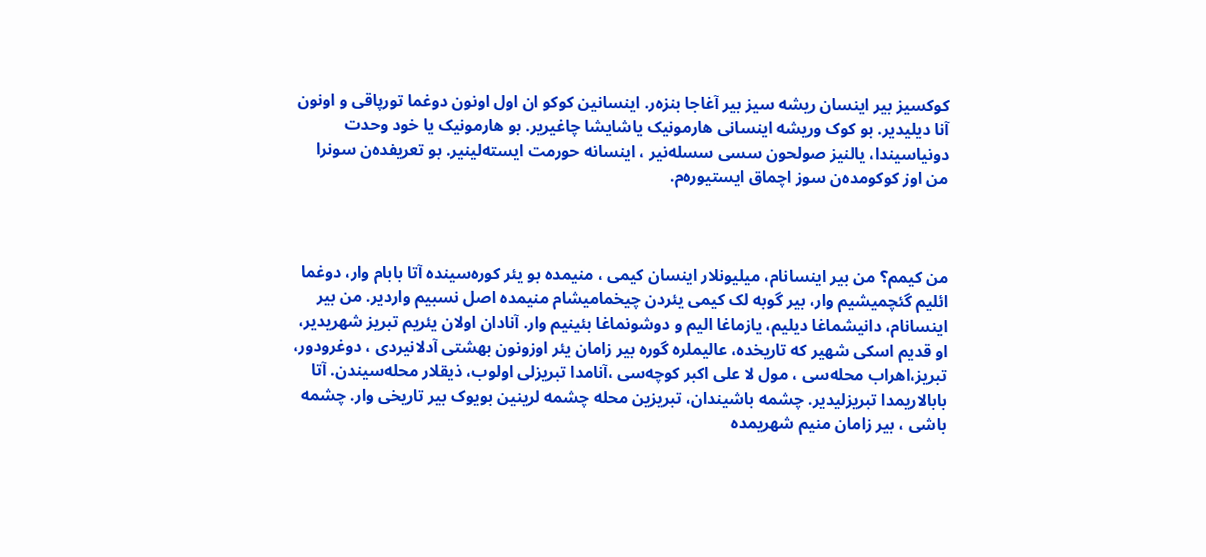کوکسيز بير اينسان ريشه سيز بير آغاجا بنزه‌ر. اينسانين کوکو ان اول اونون دوغما تورپاقی و اونون آنا ديليدير. بو کوک وريشه اينسانی هارمونيک ياشايشا چاغيرير. بو هارمونيک يا خود وحدت دونياسيندا، يالنيز صولحون سسی سسله‌نير ، اينسانه حورمت ايسته‌لينير. بو تعريفد‌ه‌ن سونرا من اوز کوکومد‌ه‌ن سوز اچماق ايستيور‌ه‌م.



من کيمم؟ من بير اينسانام، ميليونلار اينسان کيمی ، منيمده بو يئر کوره‌سينده آتا بابام وار، دوغما ائليم گئچميشيم وار، بير گوبه لک کيمی يئردن چيخماميشام منيمده اصل نسبيم واردير. من بير اينسانام، دانيشماغا ديليم، يازماغا اليم و دوشونماغا بئينيم وار. آنادان اولان يئريم تبريز شهريدير، او قديم اسکی شهير که تاريخده، عاليملره گوره بير زامان يئر اوزونون بهشتی آدلانيردی ، دوغرودور، تبريز،اهراب محله‌سی ، مول لا علی اکبر کوچه‌سی ،آنامدا تبريزلی اولوب، ذيقلار محله‌سيندن. آتا بابالاريمدا تبريزليدير. چشمه باشيندان، تبريزين محله چشمه لرينين بويوک بير تاريخی وار. چشمه باشی ، بير زامان منيم شهريمده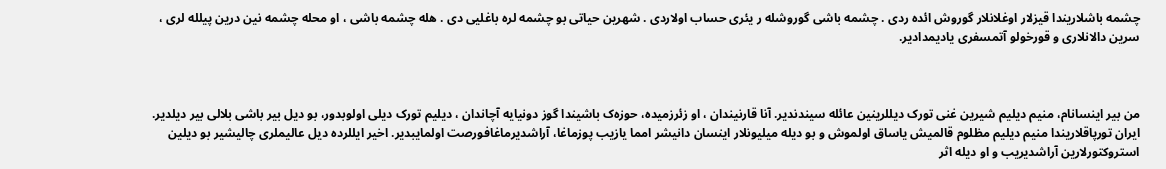چشمه باشلاريندا قيزلار اوغلانلار گوروش ائده ردی . چشمه باشی گوروشله ر يئری حساب اولاردی . شهرين حياتی بو چشمه لره باغليی ‌دی . هله چشمه باشی ، او محله چشمه نين درين پيلله لری ، سرين دالانلاری و قورخولو آتمسفری ياديمدادير.



من بير اينسانام، منيم ديليم شيرين غنی تورک ديللرينين عائله سيند‌ندير. آنا قارنيندان ، او زئرزميده، حوزه‌ک باشيندا گوز دونيايه آچاندان ، ديليم تورک ديلی اولوبدور، بو ديل بير باشی بلالی بير ديلدير. ايران تورپاقلاريندا منيم ديليم مظلوم قالميش ياساق اولموش و بو ديله ميليونلار اينسان دانيشر امما يازيب پوزماغا، آراشديرماغا‌فورصت اولمايبدير. اخير ايللرده ديل عاليملری چاليشير بو ديلين استروکتورلارين آراشديريب و او ديله اثر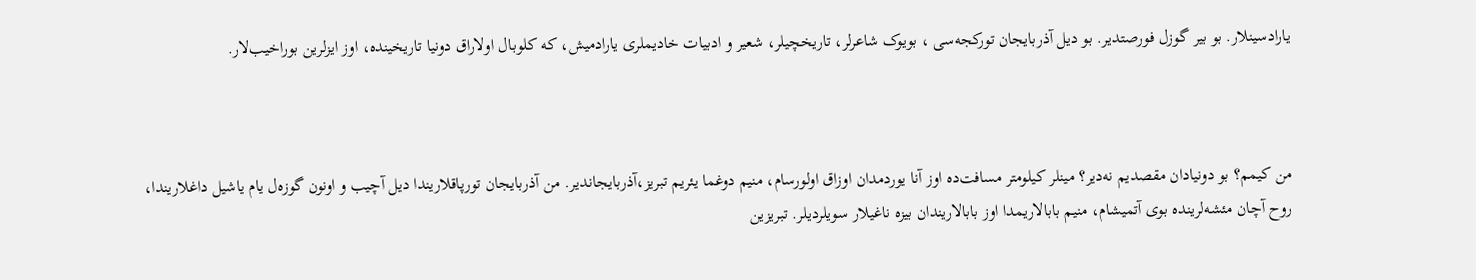يارادسينلار. بو بير گوزل فورصتدير. بو ديل آذربايجان تورکجه‌سی ، بويوک شاعرلر، تاريخچيلر، شعير و ادبيات خاديملری يارادميش، که کلوبال اولاراق دونيا تاريخينده، اوز ايزلرين بوراخيب‌لار.



من کيمم؟ بو دونيادان مقصديم نه‌دير؟ مينلر کيلومتر مسافت‌ده اوز آنا يوردمدان اوزاق اولورسام، منيم دوغما يئريم تبريز،آذربايجاندير. من آذربايجان تورپاقلاريندا ديل آچيب و اونون گوز‌ه‌ل يام ياشيل داغلاريندا، روح آچان مئشه‌لرينده بوی آتميشام، منيم بابالاريمدا اوز بابالاريندان بيزه ناغيلار سويلرديلر. تبريزين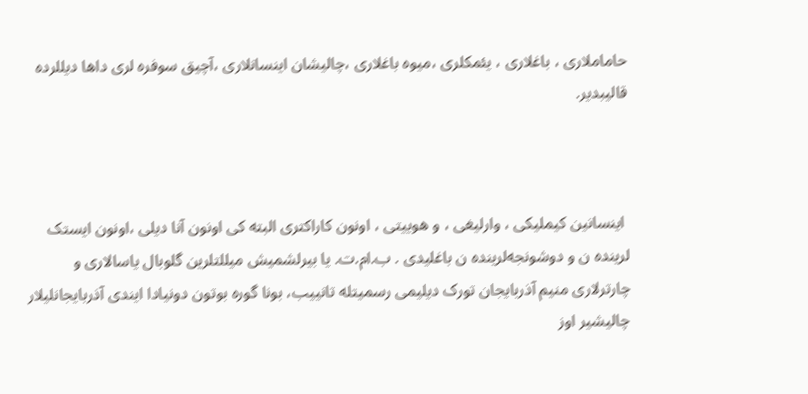حاماملاری ، باغلاری ، يئمکلری ،ميوه باغلاری ،چاليشان اينسانلاری ،آچيق سوفره لری داها ديللرده قاليبدير.



 اينسانين کيمليکی ، وارليغی ، و هوييتی ، اونون کاراکتری البته کی اونون آنا ديلی ،اونون ايستک لريند‌ه ن و دوشونجه‌لريند‌‌ه ن باغليدی . ب.ام.ت. يا بيرلشميش ميللتلرين گلوبال ياسالاری و چارترلاری منيم آذربايجان تورک ديليمی رسميتله تانييب، بونا گوره بوتون دونيادا ايندی آذربايجانليلار چاليشير اوز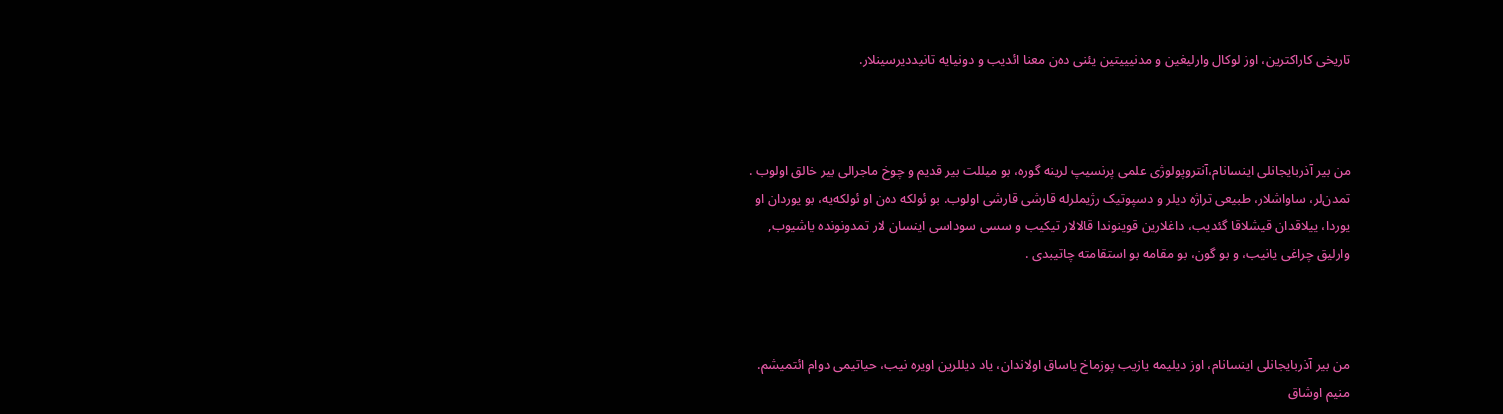تاريخی کاراکترين، اوز لوکال وارليغين و مدنيييتين يئنی ده‌ن معنا ائديب و دونيايه تانيدديرسينلار.



من بير آذربايجانلی اينسانام،آنتروپولوژی علمی پرنسيپ لرينه گوره، بو ميللت بير قديم و چوخ ماجرالی بير خالق اولوب . تمدن‌لر، ساواشلار، طبيعی تراژه ديلر و دسپوتيک رژيملرله قارشی قارشی اولوب. بو ئولکه ده‌ن او ئولکه‌يه، بو يوردان او يوردا، ييلاقدان قيشلاقا گئديب، داغلارين قوينوندا قالالار تيکيب و سسی سوداسی اينسان لار تمدونونده ياشيوب, وارليق چراغی يانيب، و بو گون، بو مقامه بو استقامته چاتيبدی .



من بير آذربايجانلی اينسانام، اوز ديليمه يازيب پوزماخ ياساق اولاندان، ياد ديللرين اويره نيب، حياتيمی دوام ائتميشم. منيم اوشاق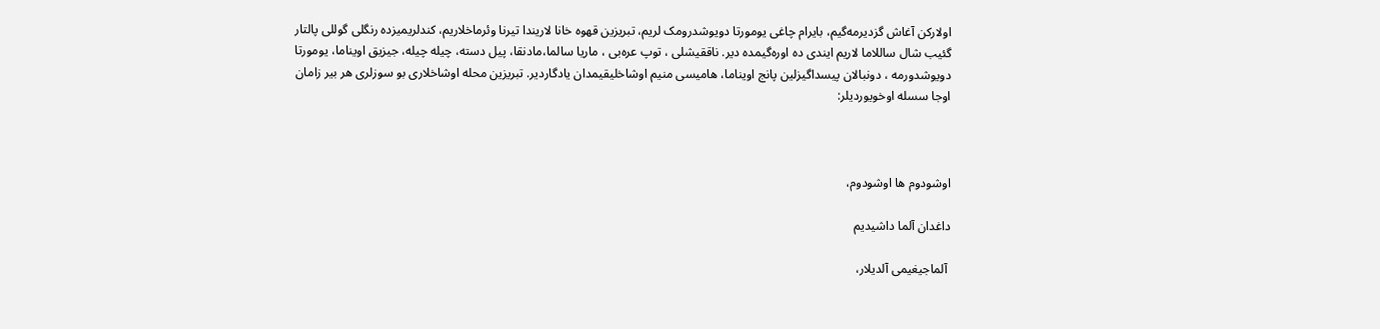اولارکن آغاش گزديرمه‌گيم، بايرام چاغی يومورتا دويوشدرومک لريم، تبريزين قهوه خانا لاريندا تيرنا وئرماخلاريم، کندلريميزده رنگلی گوللی پالتار گئيب شال ساللاما لاريم ايندی ده اوره‌گيمده دير. ناققيشلی ، توپ عره‌بی ، ماريا سالما،مادنقا، پيل دسته، چيله چيله، جيزيق اويناما، يومورتا دويوشدورمه ، دونبالان پيسداگيزلين پانج اويناما، هاميسی منيم اوشاخليقيمدان يادگاردير. تبريزين محله اوشاخلاری بو سوزلری هر بير زامان اوجا سسله اوخويورديلر:



اوشودوم ها اوشودوم،

داغدان آلما داشيديم

 آلماجيغيمی آلديلار،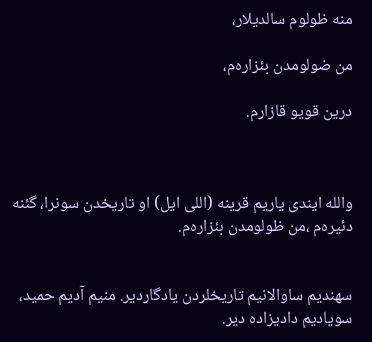منه ظولوم سالديلار،

من ضولومدن بئزار‌ه‌م،

درين قويو قازارم.



والله ايندی ياريم قرينه (اللی ايل) او تاريخدن سونرا، گئنه دئيره‌م ،من ظولومدن بئزاره‌م.


سهنديم ساوالانيم تاريخلردن يادگاردير. منيم آديم حميد، سوياديم داديزاده دير.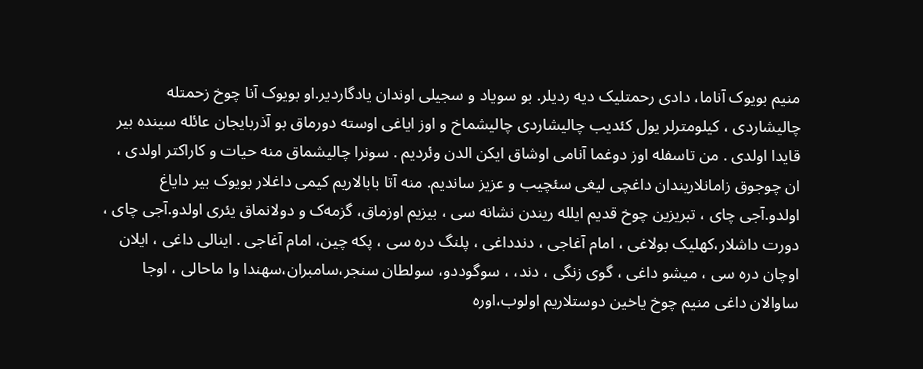منيم بويوک آناما، دادی رحمتليک ديه رديلر. بو سوياد و سجيلی اوندان يادگاردير.او بويوک آنا چوخ زحمتله چاليشاردی ، کيلومترلر يول کئديب چاليشاردی چاليشماخ و اوز اياغی اوسته دورماق بو آذربايجان عائله سينده بير قايدا اولدی . من تاسفله اوز دوغما آنامی اوشاق ايکن الدن وئرديم . سونرا چاليشماق منه حيات و کاراکتر اولدی ، ان چوجوق زامانلاريندان داغچی ليغی سئچيب و عزيز سانديم. منه آتا بابالاريم کيمی داغلار بويوک بير داياغ اولدو.آجی چای ، تبريزين چوخ قديم ايلله ريندن نشانه سی ، بيزيم اوزماق، گزمه‌ک و دولانماق يئری اولدو.آجی چای ، دورت داشلار،کهليک بولاغی ، امام آغاجی ، دندداغی ، پلنگ دره سی ، پکه چين، امام آغاجی . اينالی داغی ، ايلان اوچان دره سی ، ميشو داغی ، گوی زنگی ، دند، ، سوگوددو، سولطان سنجر،سامبران،سهندا وا ماحالی ، اوجا ساوالان داغی منيم چوخ ياخين دوستلاريم اولوب،اوره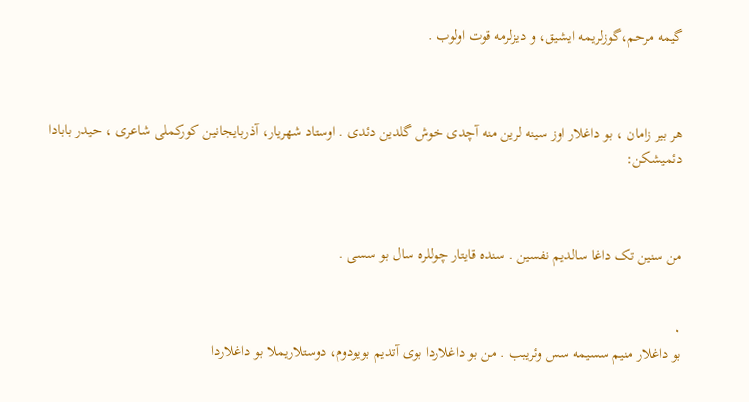گيمه مرحم،گوزلريمه ايشيق، و ديزلرمه قوت اولوب .



هر بير زامان ، بو داغلار اوز سينه لرين منه آچدی خوش گلدين دئدی . اوستاد شهريار، آذربايجانين کورکملی شاعری ، حيدر بابادا دئميشکن:



من سنين تک داغا سالديم نفسين . سنده قايتار چوللره سال بو سسی .


۰
بو داغلار منيم سسيمه سس وئريبب . من بو داغلاردا بوی آتديم بويودوم، دوستلاريملا بو داغلاردا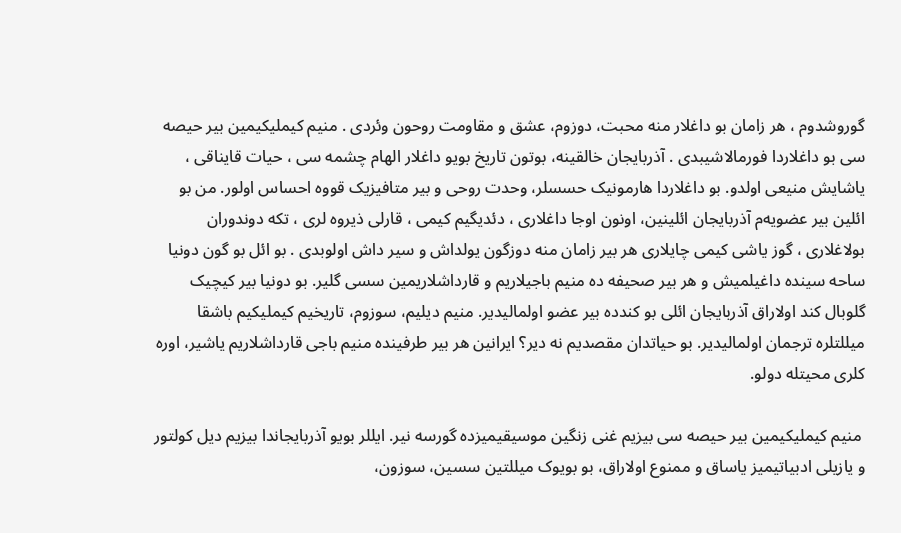گوروشدوم ، هر زامان بو داغلار منه محبت، دوزوم، عشق و مقاومت روحون وئردی . منيم کيمليکيمين بير حيصه سی بو داغلاردا فورمالاشيبدی . آذربايجان خالقينه، بوتون تاريخ بويو داغلار الهام چشمه سی ، حيات قايناقی ، ياشايش منيعی اولدو. بو داغلاردا هارمونيک حسسلر، وحدت روحی و بير متافيزيک قووه احساس اولور. من بو ائلين بير عضويه‌م آذربايجان ائلينين، اونون اوجا داغلاری ، دئديگيم کيمی ، قارلی ذيروه لری ، تکه دوندوران بولاغلاری ، گوز ياشی کيمی چايلاری هر بير زامان منه دوزگون يولداش و سير داش اولوبدی . بو ائل بو گون دونيا ساحه سينده داغيلميش و هر بير صحيفه ده منيم باجيلاريم و قارداشلاريمين سسی گلير. بو دونيا بير کيچيک گلوبال کند اولاراق آذربايجان ائلی بو کندده بير عضو اولماليدير. منيم ديليم، سوزوم، تاريخيم کيمليکيم باشقا ميللتلره ترجمان اولماليدير. بو حياتدان مقصديم نه دير؟ ايرانين هر بير طرفينده منيم باجی قارداشلاريم ياشير، اور‌ه کلری محيتله دولو.

 منيم کيمليکيمين بير حيصه سی بيزيم غنی زنگين موسيقيميزده گورسه نير. ايللر بويو آذربايجاندا بيزيم ديل کولتور و يازيلی ادبياتيميز ياساق و ممنوع اولاراق، بو بويوک ميللتين سسين، سوزون،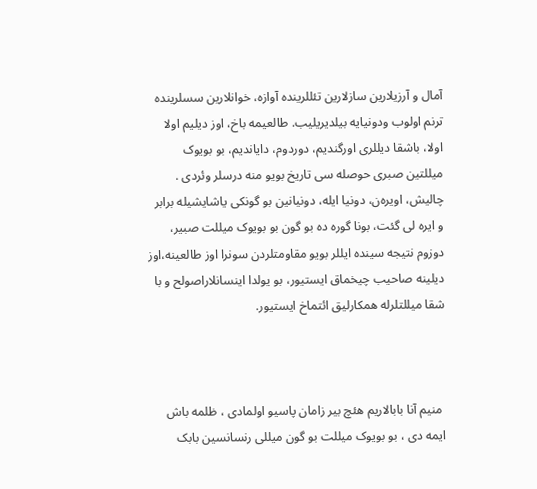آمال و آرزيلارين سازلارين تئللرينده آوازه، خوانلارين سسلرينده ترنم اولوب ودونيايه بيلديريليب. طالعيمه باخ، اوز ديليم اولا اولا، باشقا ديللری اورگنديم، دوردوم، دايانديم، بو بويوک ميللتين صبری حوصله سی تاريخ بويو منه درسلر وئردی . چاليش، اويره‌ن، دونيا ايله، دونيانين بو گونکی ياشايشيله برابر و ايره لی گئت، بونا گوره ده بو گون بو بويوک ميللت صبير، دوزوم نتيجه سينده ايللر بويو مقاومتلردن سونرا اوز طالعينه،اوز ديلينه صاحيب چيخماق ايستيور، بو يولدا اينسانلاراصولح و با شقا ميللتلرله همکارليق ائتماخ ايستيور.



 منيم آنا بابالاريم هئچ بير زامان پاسيو اولمادی ، ظلمه باش ايمه دی ، بو بويوک ميللت بو گون ميللی رنسانسين بابک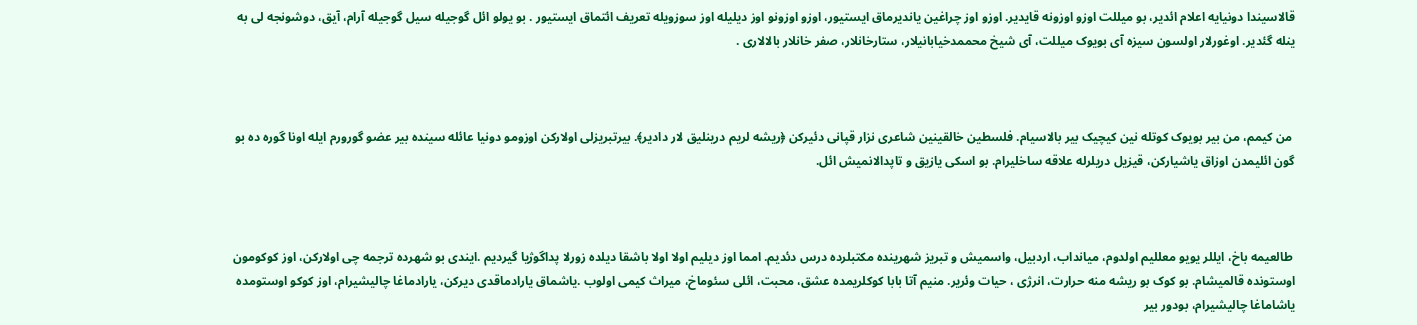قالاسيندا دونيايه اعلام ائدير، بو ميللت اوزو اوزونه قايدير. اوزو اوز چراغين يانديرماق ايستيور، اوزو اوزونو اوز ديليله اوز سوزويله تعريف ائتماق ايستيور . بو يولو ائل گوجيله سيل گوجيله آرام، آيق، دوشونجه لی به ينله گئدير. اوغورلار اولسون سيزه آی بويوک ميللت، آی شيخ محممدخيابانيلار، ستارخانلار، صفر خانلار بالالاری .



 من کيمم، من بير بويوک کوتله نين کيچيک بير بالاسيام. فلسطين خالقينين شاعری نزار قپانی دئيرکن ﴿ريشه لريم درينليق لار دادير﴾. بيرتبريزلی اولارکن اوزومو دونيا عائله سينده بير عضو گورورم ايله اونا گوره ده بو گون ائليمدن اوزاق ياشيارکن، قيزيل دريلرله علاقه ساخليرام. بو اسکی يازيق و تاپدالانميش ائل.



 طالعيمه باخ، ايللر يويو معلليم اولدوم، ميانداب، اردبيل، واسميش و تبريز شهرينده مکتبلرده درس دئديم. امما اوز ديليم اولا اولا باشقا ديلده زورلا پداگوژيا گيرديم .ايندی بو شهرده ترجمه چی اولارکن، اوز کوکومون اوستونده قالميشام. بو کوک بو ريشه منه حرارت، انرژی ، حيات وئرير. منيم آتا بابا کوکلريمده عشق، محبت، ائلی سئوماخ، ميراث کيمی اولوب .ياشماق يارادماقدی ديرکن، يارادماغا چاليشيرام، اوز کوکو اوستومده ياشاماغا چاليشيرام، بودور بير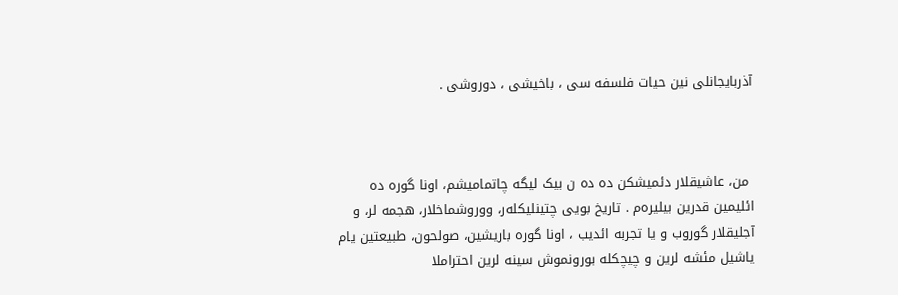آذربايجانلی نين حيات فلسفه سی ، باخيشی ، دوروشی .



 من، عاشيقلار دئميشکن ده ده ن بيک ليگه چاتماميشم، اونا گوره ده ائليمين قدرين بيليره‌م . تاريخ بويی چتينليکله‌ر، ووروشماخلار، هجمه لر، و آجليقلار گوروب و يا تجربه ائديب ، اونا گوره باريشين، صولحون، طبيعتين يام ياشيل مئشه لرين و چيچکله بورونموش سينه لرين احتراملا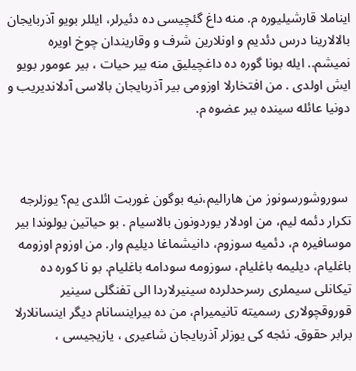ايناملا قارشيليوره م. منه داغ گئچيسی ‌ده دئيرلر، ايللر بويو آذربايجان بالالارينا درس دئديم و اونلارين شرف و وقاريندان چوخ اويره نميشم.. ايله بونا گوره ده داغچيليق منه بير حيات ، بير عومور بويو ايش اولدی . من افتخارلا اوزومی بير آذربايجان بالاسی آدلانديريب و دونيا عائله سينده ببر عضوه م.



 سوروشورسونوز من هاراليم،نيه بوگون غوربت ائلدی ‌يم؟ يوزلرجه تکرار دئمه ليم، من اودلار يوردونون بالاسيام . بو حياتين يولوندا بير موسافيره م، دئميه سوزوم، دانيشماغا ديليم وار. من اوزوم اوزومه باغليام، ديليمه باغليام، سوزومه سودامه باغليام. بو نا کوره ده تيکانلی سيملری رسرحدلرده سينيرلاردا الی تفنگلی سينير قوروقچولاری رسميته تانيميرام، من ده بيراينسانام ديگر اينسانلارلا برابر حقوق. نئجه کی يوزلر آذربايجان شاعيری ، يازيجيسی ،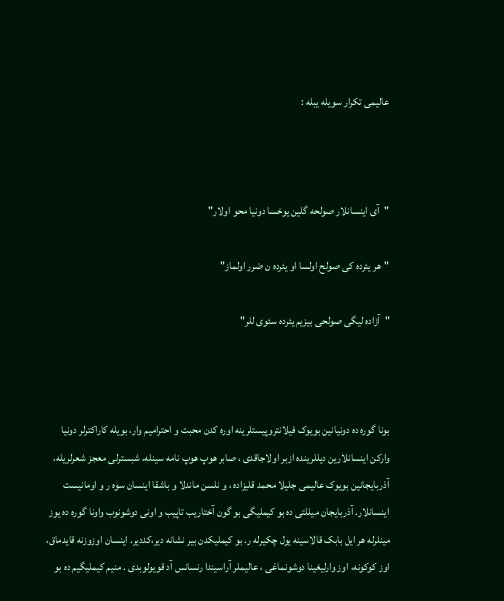عاليمی تکرار سويله يبله :



"آی اينسانلار صولحه گلين يوخسا دونيا محو اولار"

"هر يئرده کی صولح اولسا او يئرده ن ضرر اولماز"

"آزاده ليگی صولحی بيزيم يئرده سئوی للر"



بونا گوره ده دونيانين بويوک فيلانتروپيستلرينه اوره کدن محبت و احتراميم وار، بويله کاراکترلر دونيا وارکن اينسانلارين ديللرينده ازبر اولاجاقدی ، صابر هوپ هوپ نامه سينله، شبسترلی معجز شعرلريله، آذربايجانين بويوک عاليمی جليلا محمد قليزاده ، و نلسن ماندلا و باشقا اينسان سوه ر و اومانيست اينسانلار. آذربايجان ميللتی ده بو کيمليگی بو گون آختاريب تاپيب و اونی دوشونوب واونا گوره ده يوز مينلرله هر ايل بابک قالاسينه يول چکيرله ر. بو کيمليکدن بير نشانه دير،کددير. اينسان اوزوزنه قايدماق، اوز کوکونه، اوز وارليغينا دوشونماغی ، عاليملر آراسيندا رنسانس آد قويولوبدی . منيم کيمليگيم ده بو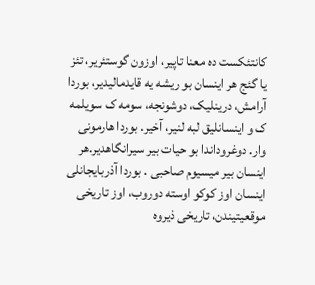کانتئکست ده معنا تاپير، اوزون گوستئرير، تئز يا گئج هر اينسان بو ريشه يه قايدماليدير، بوردا آرامش، درينليک، دوشونجه، سومه ک سويلمه ک و اينسانليق لبه لنير، آخير. بوردا هارمونی وار. دوغروداندا بو حيات بير سيرانگاهدير.هر اينسان بير ميسيوم صاحبی . بوردا آذربايجانلی اينسان اوز کوکو اوسته دوروب، اوز تاريخی موقعيتيندن، تاريخی ذيروه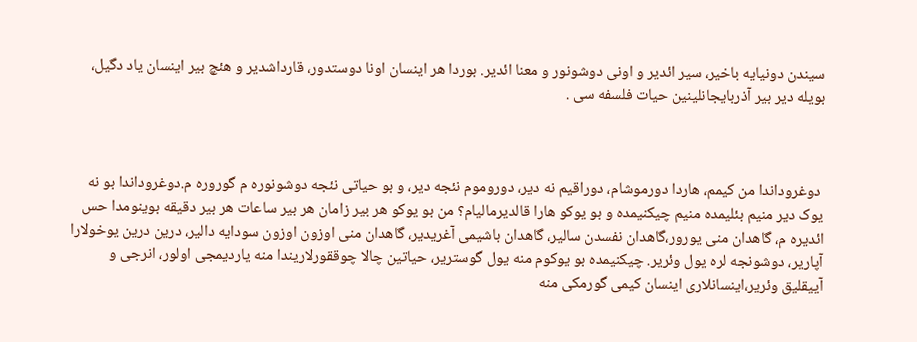سيندن دونيايه باخير، سير ائدير و اونی دوشونور و معنا ائدير. بوردا هر اينسان اونا دوستدور، قارداشدير و هئچ بير اينسان ياد دگيل، بويله دير بير آذربايجانلينين حيات فلسفه سی .



 دوغروداندا من کيمم، هاردا دورموشام، دوراقيم نه دير، دوروموم نئجه دير، و بو حياتی نئجه دوشونوره م گوروره م.دوغروداندا بو نه يوک دير منيم بئليمده منيم چيکنيمده و بو يوکو هارا قالديرماليام؟ من بو يوکو هر بير زامان هر بير ساعات هر بير دقيقه بوينومدا حس ائديره م، گاهدان منی يورور،گاهدان نفسدن سالير، گاهدان باشيمی آغريدير، گاهدان منی اوزون اوزون سودايه دالير، درين درين يوخولارا آپارير، دوشونجه لره يول وئرير. چيکنيمده بو يوکوم منه يول گوسترير، حياتين چالا چوققورلاريندا منه يارديمجی اولور، انرجی و آييقليق وئرير،اينسانلاری اينسان کيمی گورمکی منه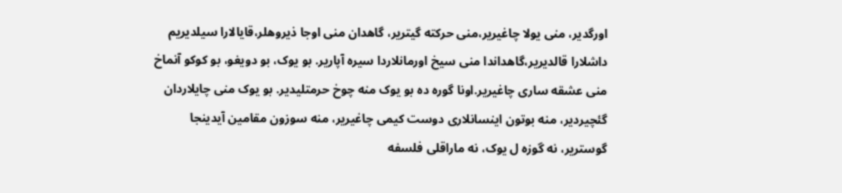اورگدير، منی يولا چاغيرير،منی حرکته گيترير، گاهدان منی اوجا ذيروهلر،قايالارا سيلديريم داشلارا قالديرير،گاهداندا منی سيخ اورمانلاردا سيره آپارير. بو يوک، بو دويغو، بو کوکو آنماخ منی عشقه ساری چاغيرير.اونا گوره ده بو يوک منه چوخ حرمتليدير. بو يوک منی چايلاردان گئچيردير، منه بوتون اينسانلاری دوست کيمی چاغيرير، منه سوزون مقامين آيدينجا گوسترير، نه گوزه ل يوک، نه ماراقلی فلسفه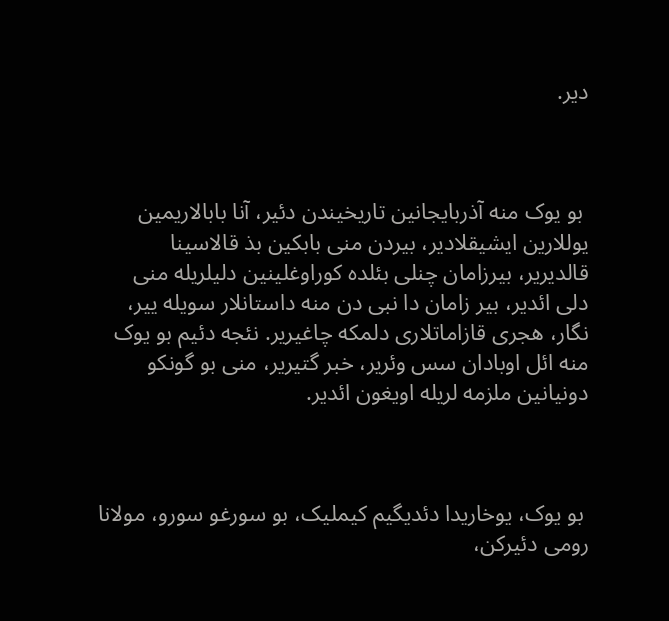دير.



 بو يوک منه آذربايجانين تاريخيندن دئير، آنا بابالاريمين يوللارين ايشيقلادير، بيردن منی بابکين بذ قالاسينا قالديرير، بيرزامان چنلی بئلده کوراوغلينين دليلريله منی دلی ائدير، بير زامان دا نبی دن منه داستانلار سويله يير، نگار، هجری قازاماتلاری دلمکه چاغيرير. نئجه دئيم بو يوک منه ائل اوبادان سس وئرير، خبر گتيرير، منی بو گونکو دونيانين ملزمه لريله اويغون ائدير.



 بو يوک، يوخاريدا دئديگيم کيمليک، بو سورغو سورو، مولانا رومی دئيرکن،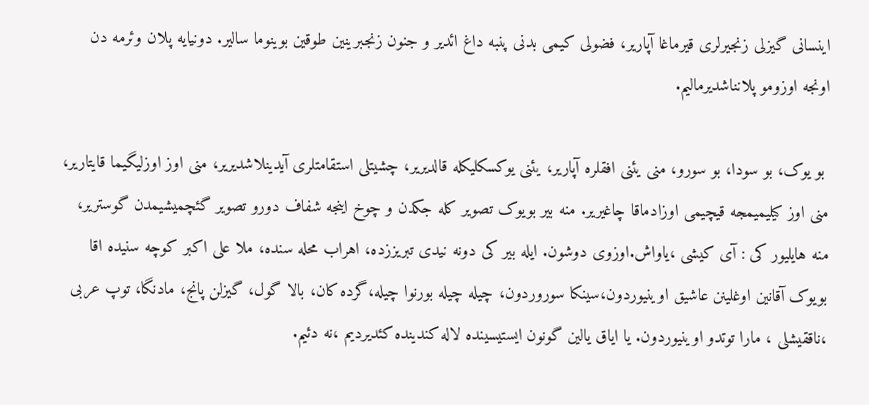اينسانی گيزلی زنجيرلری قيرماغا آپارير، فضولی کيمی بدنی پنبه داغ ائدير و جنون زنجبرينين طوقين بوينوما سالير. دونيايه پلان وئرمه دن اونجه اوزومو پلانناشديرماليم.

 بو يوک، بو سودا، بو سورو، منی يئنی افقلره آپارير، يئنی يوکسکليکله قالديرير، چشيتلی استقامتلری آيدينلاشديرير، منی اوز اوزليگيما قايتارير، منی اوز کيليميمجه قيچيمی اوزادماقا چاغيرير. منه بير بويوک تصوير کله جکدن و چوخ اينجه شفاف دورو تصوير گئچميشيمدن گوسترير، منه هايليور کی : آی کيشی ،ياواش.اوزوی دوشون. ايله بير کی دونه نيدی تبريززده، اهراب محله سنده، ملا علی اکبر کوچه سنيده اقا بويوک آقانين اوغلينن عاشيق اوينيوردون،سينکا سوروردون، چيله چيله بورنوا چيله،گرده کان، بالا گول، گيزلن پانج، مادنگا، توپ عربی ،ناققيشلی ، مارا توتدو اوينيوردون. يا اياق يالين گونون ايستيسينده لاله کندينده کئديرديم ،نه دئيم.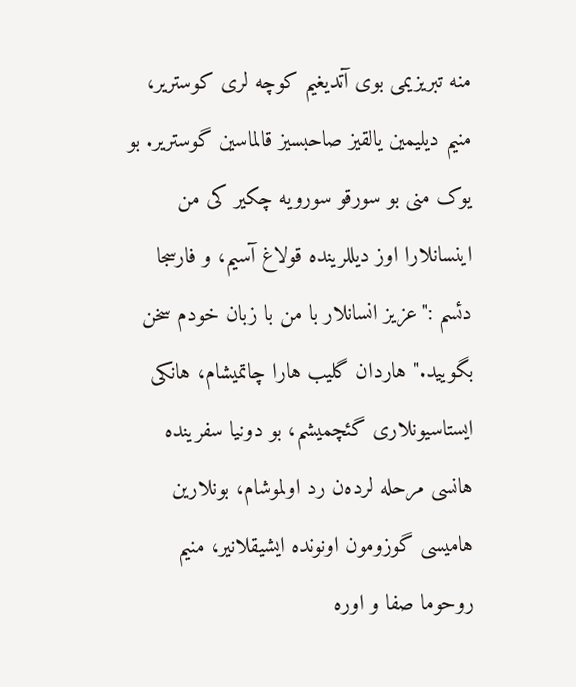منه تبريزيمی بوی آتديغيم کوچه لری کوسترير، منيم ديليمين يالقيز صاحبسيز قالماسين گوسترير. بو يوک منی بو سورقو سورويه چکير کی من اينسانلارا اوز ديللرينده قولاغ آسيم، و فارسجا دئسم :"عزيز انسانلار با من با زبان خودم سخن بگوييد." هاردان گليب هارا چاتميشام، هانکی ايستاسيونلاری گئچميشم، بو دونيا سفرينده هانسی مرحله لرده‌ن رد اولموشام، بونلارين هاميسی گوزومون اونونده ايشيقلانير، منيم روحوما صفا و اوره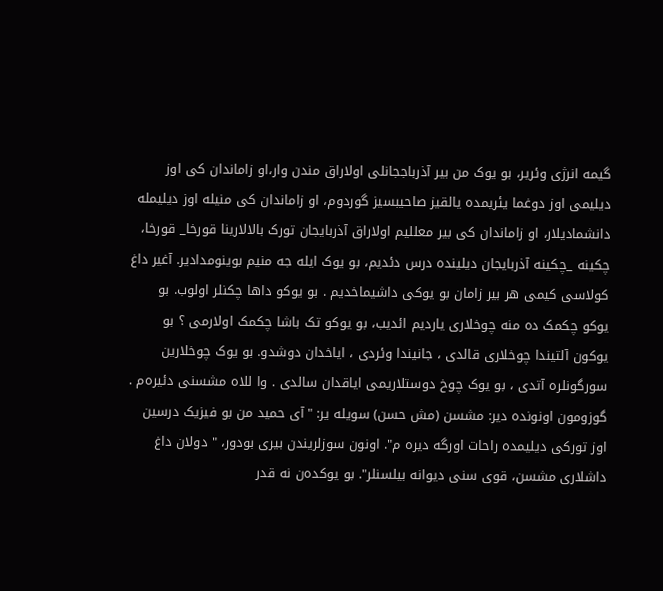گيمه انرژی وئرير، بو يوک من بير آذرباججانلی اولاراق مندن وار،او زاماندان کی اوز ديليمی اوز دوغما يئريمده يالقيز صاحيبسيز گوردوم، او زاماندان کی منيله اوز ديليمله دانشماديلار، او زاماندان کی بير معلليم اولاراق آذربايجان تورک بالالارينا قورخا_ قورخا، چکينه _چکينه آذربايجان ديلينده درس دئديم، بو يوک ايله جه منيم بوينومدادير. آغير داغ کولاسی کيمی هر بير زامان بو يوکی داشيماخديم . بو يوکو داها چکنلر اولوب. بو يوکو چکمک ده منه چوخلاری يارديم ائديب، بو يوکو تک باشا چکمک اولارمی ؟ بو يوکون آلتيندا چوخلاری قالدی ، جانيندا وئردی ، اياخدان دوشدو. بو يوک چوخلارين سورگونلره آتدی ، بو يوک چوخ دوستلاريمی اياقدان سالدی . وا للاه مشسنی دئيره‌م . گوزومون اونونده دير: مشسن (مش حسن) سويله ير: "آی حميد من بو فيزيک درسين اوز تورکی ديليمده راحات اورگه ديره م". اونون سوزلريندن بيری بودور، " دولان داغ داشلاری مشسن، قوی سنی ديوانه بيلسنلر". بو يوکده‌ن نه قدر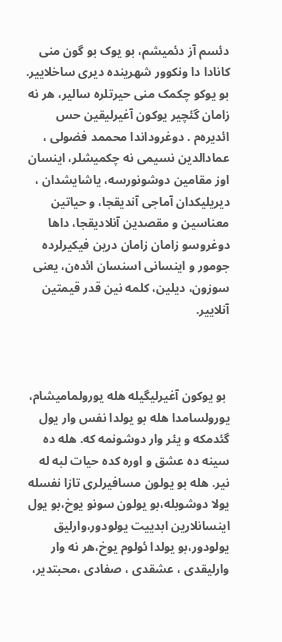دئسم آز دئميشم، بو يوک بو گون منی کانادا دا ونکوور شهرينده ديری ساخلايير. بو يوکو چکمک منی حيرتلره سالير، هر نه زامان گئچير يوکون آغيرليقين حس ائديره‌م . دوغروداندا محممد فضولی ، عمادالدين نسيمی نه چکميشلر، اينسان اوز مقامين دوشونورسه، ياشايشدان ، ديريليکدان آماجی آنديقجا، و حياتين معناسين و مقصدين آنلاديقجا، داها دوغروسو زامان زامان درين فيکيرلرده جومور و اينسانی اسنسان ائده‌ن، يعنی سوزون، ديلين، کلمه نين قدر قيمتين آنلايير.



 بو يوکون آغيرليگيله هله يورولماميشام، يورولسامدا هله بو يولدا نفس وار يول گئدمکه و يئر وار دوشونمه که. هله ده سينه ده عشق و اوره کده حيات لبه له نير. هله بو يولون مسافيرلری تازا نفسله يولا دوشوبله،بو يولون سونو يوخ،بو يول اينسانلارين ابدييت يولودور،وارليق يولودور،بو يولدا ئولوم يوخ،هر نه وار وارليقدی ، عشقدی ، صفادی ،محبتدير،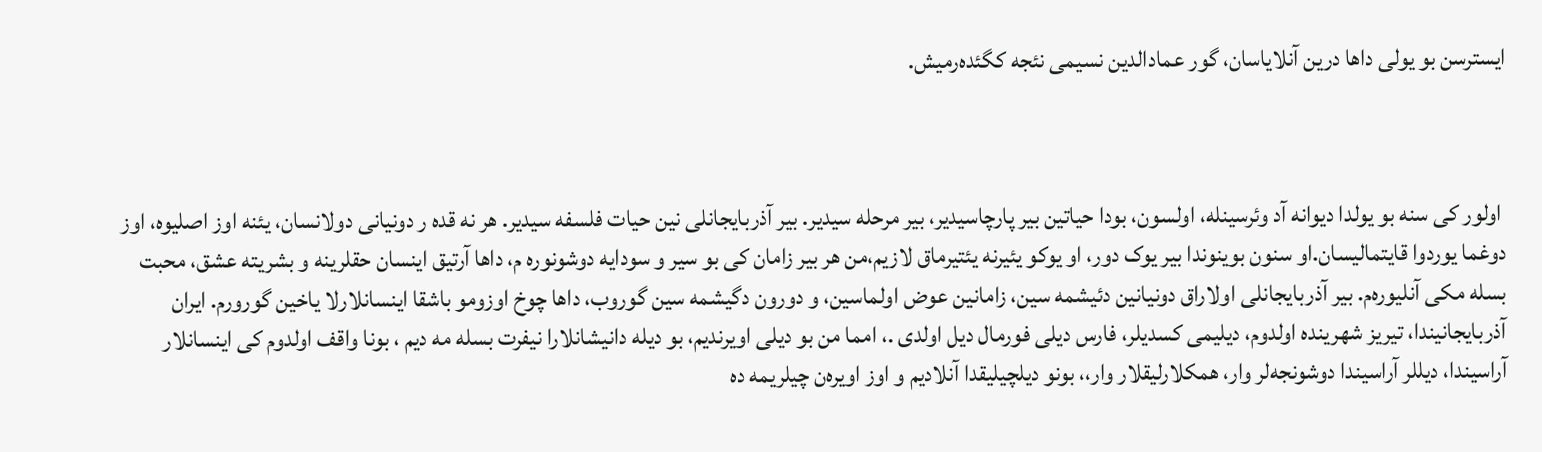ايسترسن بو يولی داها درين آنلاياسان، گور عمادالدين نسيمی نئجه کگئده‌رميش.



 اولور کی سنه بو يولدا ديوانه آد وئرسينله، اولسون، بودا حياتين بير پارچاسيدير، بير مرحله سيدير. بير آذربايجانلی نين حيات فلسفه سيدير. هر نه قده ر دونيانی دولانسان، يئنه اوز اصليوه، اوز دوغما يوردوا قايتماليسان.او سنون بوينوندا بير يوک دور، او يوکو يئيرنه يئتيرماق لازيم،من هر بير زامان کی بو سير و سودايه دوشونوره م، داها آرتيق اينسان حقلرينه و بشريته عشق، محبت بسله مکی آنليوره‌م. بير آذربايجانلی اولاراق دونيانين دئيشمه سين، زامانين عوض اولماسين، و دورون دگيشمه سين گوروب، داها چوخ اوزومو باشقا اينسانلارلا ياخين گورورم. ايران آذربايجانيندا، تيريز شهرينده اولدوم، ديليمی کسديلر، فارس ديلی فورمال ديل اولدی .، امما من بو ديلی اويرنديم، بو ديله دانيشانلارا نيفرت بسله مه ديم ، بونا واقف اولدوم کی اينسانلار آراسيندا، ديللر آراسيندا دوشونجه‌لر وار، همکلارليقلار وار،، بونو ديلچيليقدا آنلاديم و اوز اويره‌ن چيلريمه ده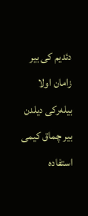دئديم کی بير زامان اولا بيله‌رکی ديلدن بير چماق کيمی استفاده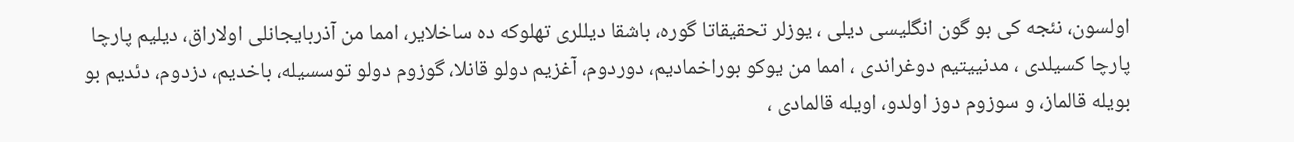اولسون، نئجه کی بو گون انگليسی ديلی ، يوزلر تحقيقاتا گوره، باشقا ديللری تهلوکه ده ساخلاير، امما من آذربايجانلی اولاراق، ديليم پارچا پارچا کسيلدی ، مدنييتيم دوغراندی ، امما من يوکو بوراخماديم، دوردوم، آغزيم دولو قانلا، گوزوم دولو توسسيله، باخديم، دزدوم، دئديم بو بويله قالماز، و سوزوم دوز اولدو، اويله قالمادی ،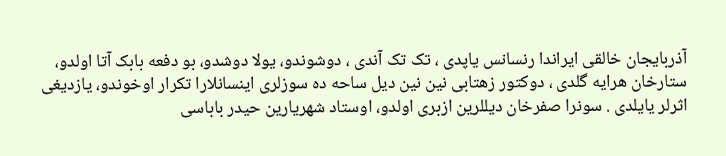آذربايجان خالقی ايراندا رنسانس ياپدی ، تک تک آندی ، دوشوندو، يولا دوشدو، بو دفعه بابک آتا اولدو، ستارخان هرايه گلدی ، دوکتور زهتابی نين نين ديل ساحه ده سوزلری اينسانلارا تکرار اوخوندو، يازديغی اثرلر يايلدی . سونرا صفرخان ديللرين ازبری اولدو، اوستاد شهريارين حيدر باباسی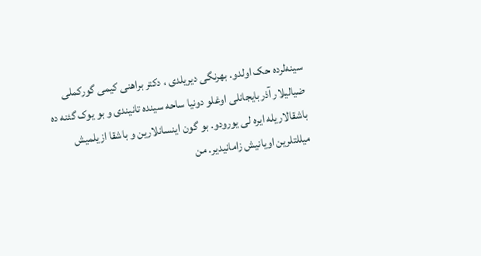سينه‌لرده حک اولدو. بهرنگی ديريلدی ، دکتر براهنی کيمی گورکملی ضياليلار آذربايجانلی اوغلو دونيا ساحه سينده تانيندی و بو يوک گئنه ده باشقالاريله ايره لی يورودو. بو گون اينسانلارين و باشقا ازيلميش ميللتلرين اويانيش زامانيدير. من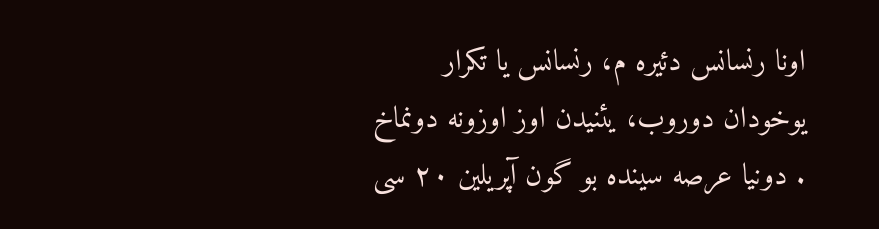اونا رنسانس دئيره م، رنسانس يا تکرار يوخودان دوروب، يئنيدن اوز اوزونه دونماخ . دونيا عرصه سينده بو گون آپريلين ۲۰ سی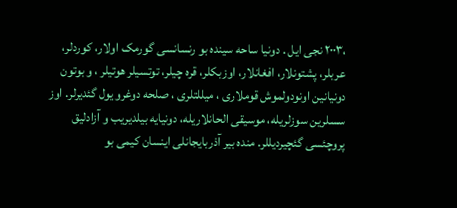،۲۰۰۳ نجی ايل . دونيا ساحه سينده بو رنسانسی گورمک اولار، کوردلر، عربلر، پشتونلار، افغانلار، اوزبکلر، قره چيلر، توتسيلر هوتيلر ، و بوتون دونيانين اونودولموش قوملاری ، ميللتلری ، صلحه دوغرو يول گئديرلر. اوز سسلرين سوزلريله، موسيقی الحانلاريله، دونيايه بيلديريب و آزادليق پروچئسی گئچيرديللر. منده بير آذربايجانلی اينسان کيمی بو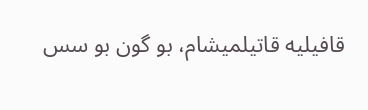قافيليه قاتيلميشام، بو گون بو سس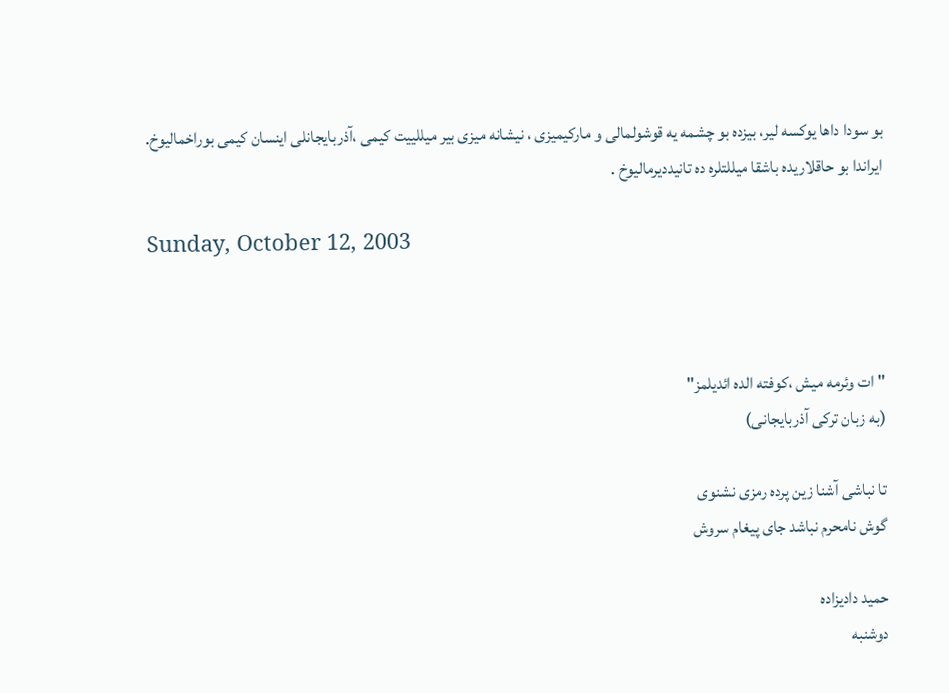بو سودا داها يوکسه لير، بيزده بو چشمه يه قوشولمالی و مارکيميزی ، نيشانه ميزی بير ميللييت کيمی ،آذربايجانلی اينسان کيمی بوراخماليوخ. ايراندا بو حاقلاريده باشقا ميللتلره ده تانيدديرماليوخ .

Sunday, October 12, 2003



"ات وئرمه ميش ،کوفته الده ائديلمز"
(به زبان ترکی آذربايجانی)

تا نباشی آشنا زين پرده رمزی نشنوی
گوش نامحرم نباشد جای پيغام سروش

حميد داديزاده
دوشنبه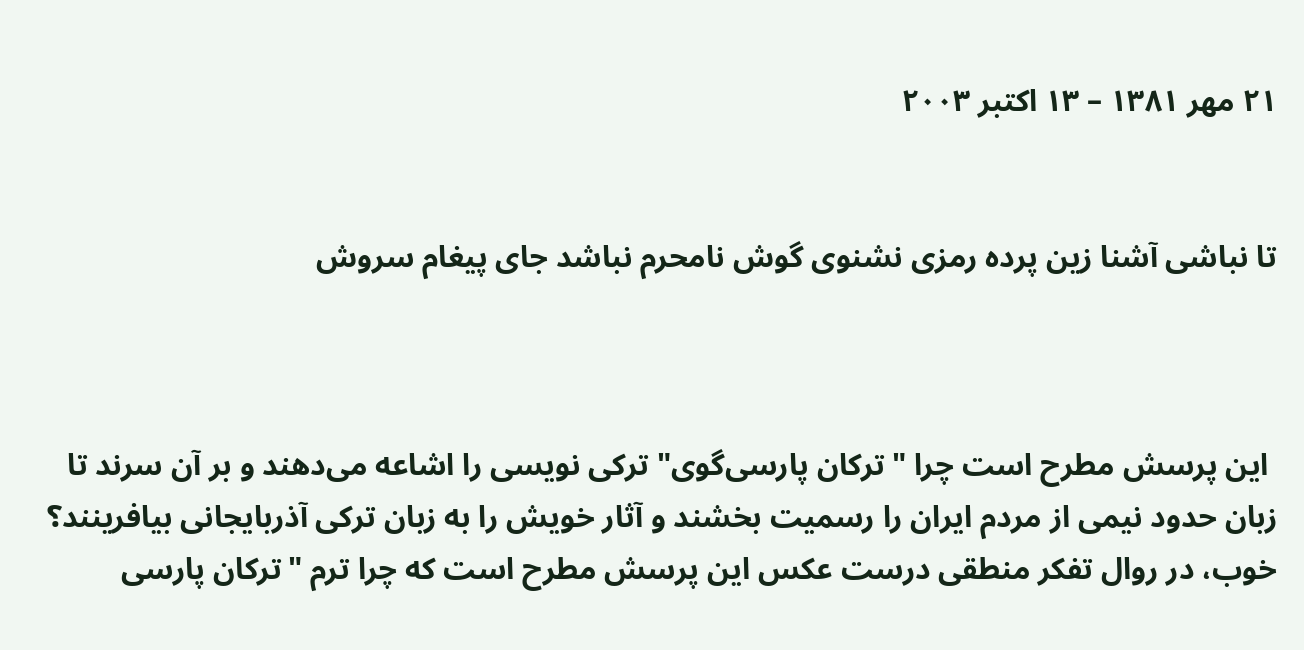٢١ مهر ١٣٨١ – ١٣ اکتبر ٢٠٠٣


تا نباشی آشنا زين پرده رمزی نشنوی گوش نامحرم نباشد جای پيغام سروش



 اين پرسش مطرح است چرا "ترکان پارسی‌گوی" ترکی نويسی را اشاعه می‌دهند و بر آن سرند تا زبان حدود نيمی از مردم ايران را رسميت بخشند و آثار خويش را به زبان ترکی آذربايجانی بيافرينند؟ خوب، در روال تفکر منطقی درست عکس اين پرسش مطرح است که چرا ترم "ترکان پارسی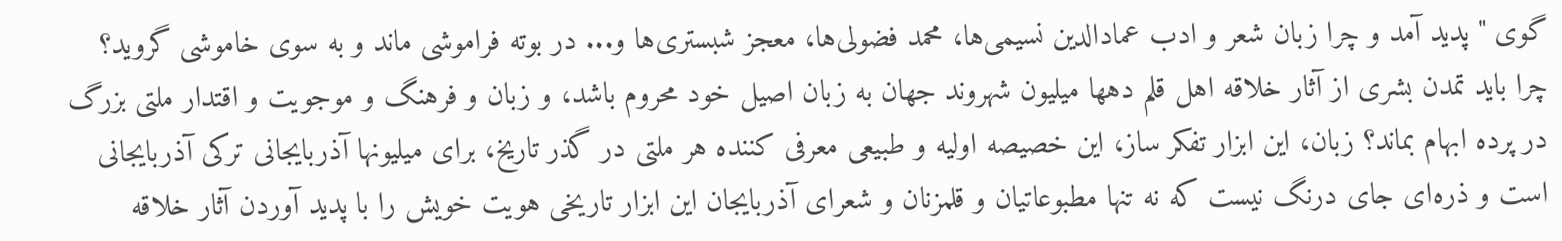گوی " پديد آمد و چرا زبان شعر و ادب عمادالدين نسيمی‌ها، محمد فضولی‌ها، معجز شبستری‌ها و... در بوته فراموشی ماند و به سوی خاموشی گرويد؟ چرا بايد تمدن بشری از آثار خلاقه اهل قلم دهها ميليون شهروند جهان به زبان اصيل خود محروم باشد، و زبان و فرهنگ و موجويت و اقتدار ملتی بزرگ در پرده ابهام بماند؟ زبان، اين ابزار تفکر ساز، اين خصيصه اوليه و طبيعی معرفی کننده هر ملتی در گذر تاريخ، برای ميليونها آذربايجانی ترکی آذربايجانی است و ذره‌ای جای درنگ نيست که نه تنها مطبوعاتيان و قلمزنان و شعرای آذربايجان اين ابزار تاريخی هويت خويش را با پديد آوردن آثار خلاقه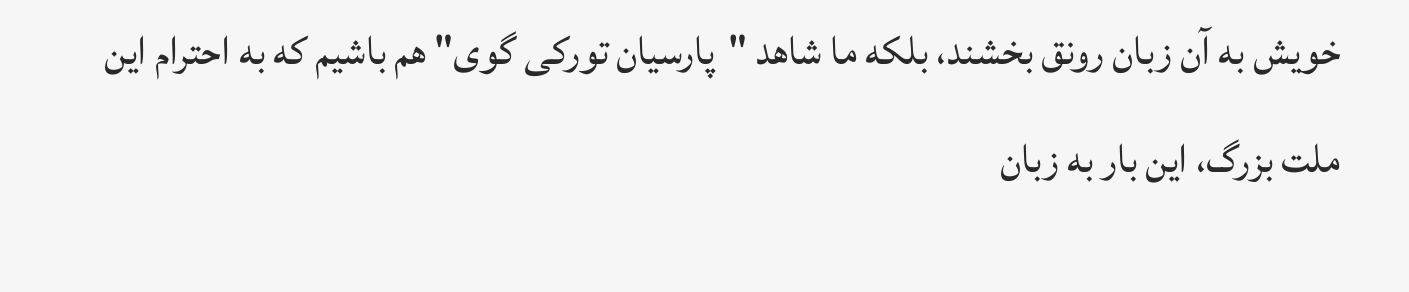خويش به آن زبان رونق بخشند، بلکه ما شاهد "پارسيان تورکی گوی" هم باشيم که به احترام اين ملت بزرگ، اين بار به زبان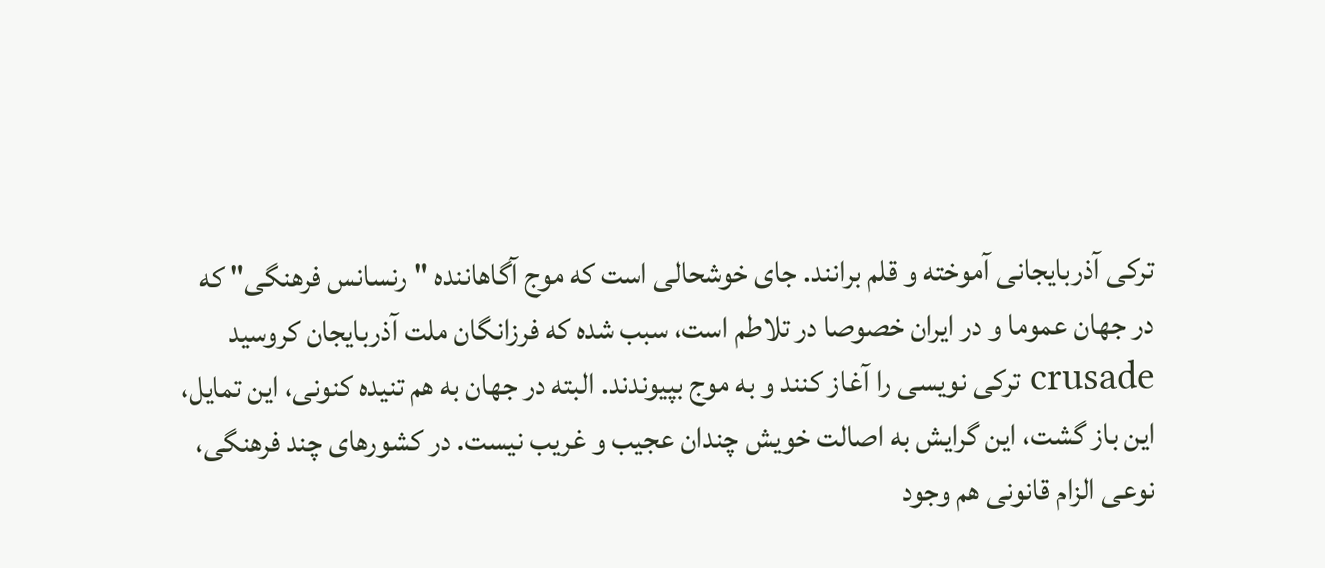ترکی آذربايجانی آموخته و قلم برانند. جای خوشحالی است که موج آگاهاننده "رنسانس فرهنگی" که در جهان عموما و در ايران خصوصا در تلاطم است، سبب شده که فرزانگان ملت آذربايجان کروسيد crusade ترکی نويسی را آغاز کنند و به موج بپيوندند. البته در جهان به هم تنيده کنونی، اين تمايل، اين باز گشت، اين گرايش به اصالت خويش چندان عجيب و غريب نيست. در کشورهای چند فرهنگی، نوعی الزام قانونی هم وجود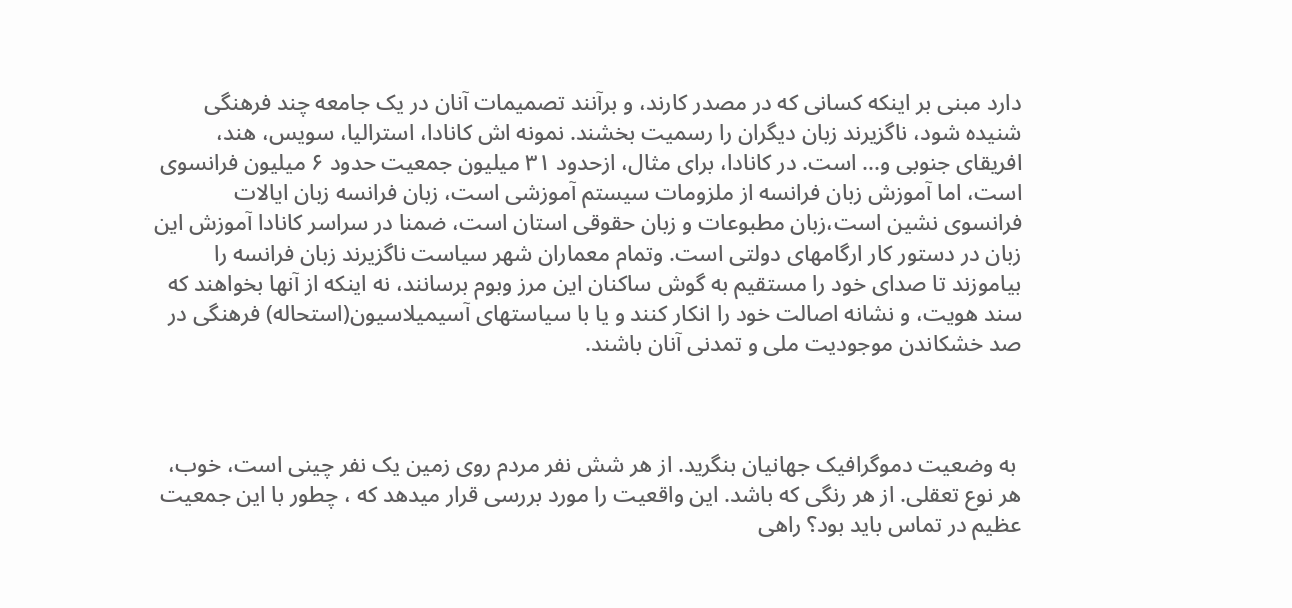دارد مبنی بر اينکه کسانی که در مصدر کارند، و برآنند تصميمات آنان در يک جامعه چند فرهنگی شنيده شود، ناگزيرند زبان ديگران را رسميت بخشند. نمونه اش کانادا، استراليا، سويس، هند، افريقای جنوبی و... است. در کانادا، برای مثال، ازحدود ۳۱ ميليون جمعيت حدود ۶ ميليون فرانسوی است، اما آموزش زبان فرانسه از ملزومات سيستم آموزشی است، زبان فرانسه زبان ايالات فرانسوی نشين است،زبان مطبوعات و زبان حقوقی استان است، ضمنا در سراسر کانادا آموزش اين زبان در دستور کار ارگامهای دولتی است. وتمام معماران شهر سياست ناگزيرند زبان فرانسه را بياموزند تا صدای خود را مستقيم به گوش ساکنان اين مرز وبوم برسانند، نه اينکه از آنها بخواهند که سند هويت، و نشانه اصالت خود را انکار کنند و يا با سياستهای آسيميلاسيون(استحاله) فرهنگی در صد خشکاندن موجوديت ملی و تمدنی آنان باشند.



 به وضعيت دموگرافيک جهانيان بنگريد. از هر شش نفر مردم روی زمين يک نفر چينی است، خوب، هر نوع تعقلی. از هر رنگی که باشد. اين واقعيت را مورد بررسی قرار ميدهد که ، چطور با اين جمعيت عظيم در تماس بايد بود؟ راهی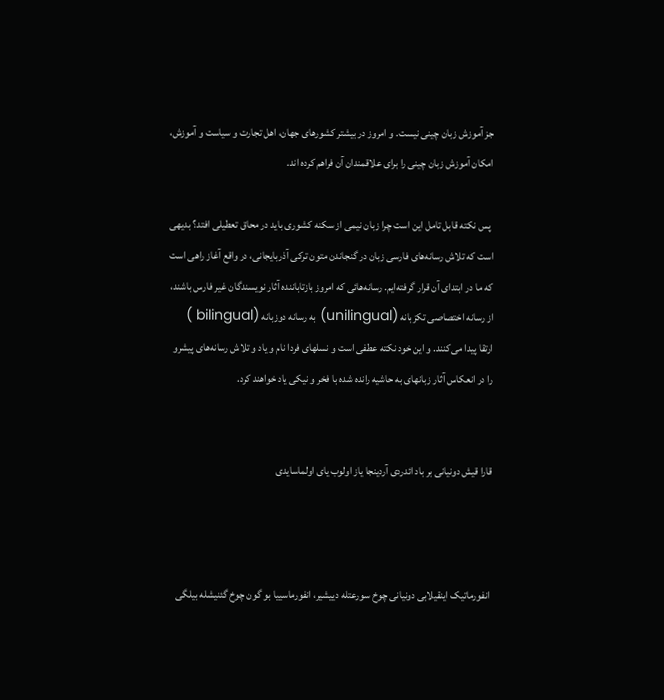جز آموزش زبان چينی نيست. و امروز در بيشتر کشورهای جهان، اهل تجارت و سياست و آموزش، امکان آموزش زبان چينی را برای علاقمندان آن فراهم کرده اند.

 پس نکته قابل تامل اين است چرا زبان نيمی از سکنه کشوری بايد در محاق تعطيلی افتد؟ بديهی است که تلاش رسانه‌های فارسی زبان در گنجاندن متون ترکی آذربايجانی، در واقع آغاز راهی است که ما در ابتدای آن قرار گرفته‌ايم. رسانه‌هائی که امروز بازتاباننده آثار نويسندگان غير فارس باشند، از رسانه اختصاصی تکزبانه (unilingual) به رسانه دوزبانه (bilingual ) ارتقا پيدا می‌کنند. و اين خود نکته عطفی است و نسلهای فردا نام و ياد و تلاش رسانه‌های پيشرو را در انعکاس آثار زبانهای به حاشيه رانده شده با فخر و نيکی ياد خواهند کرد.


قارا قيش دونيانی بر باد ائدردی آردينجا ياز اولوب يای اولماسايدی



 انفورماتيک اينقيلابی دونيانی چوخ سورعتله دييشير، انفورماسييا بو گون چوخ گئنيشله بيلگى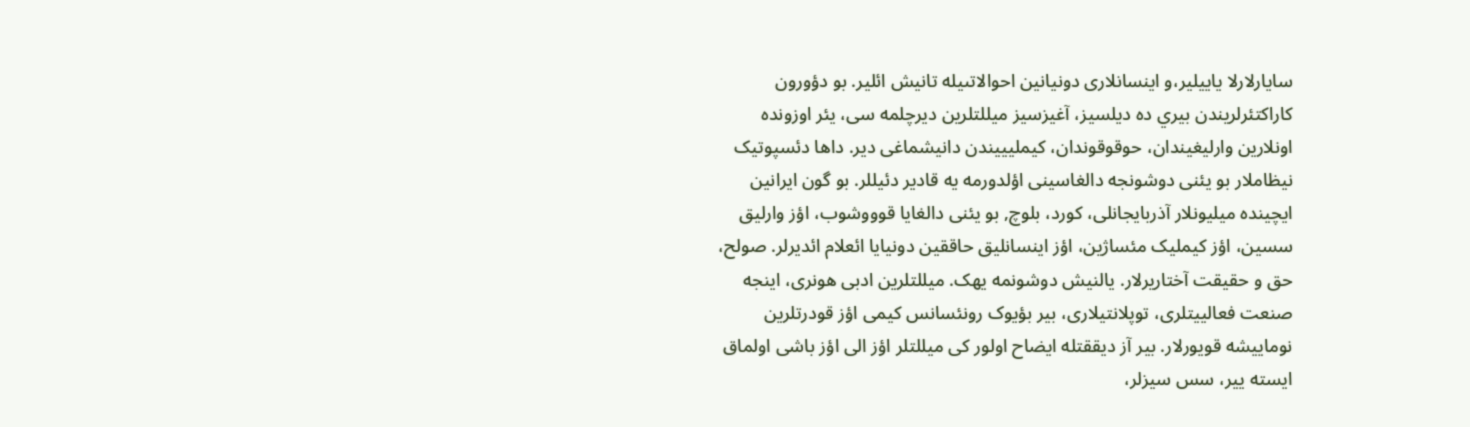سايارلارلا ياييلير،و اينسانلاری دونيانين احوالاتىيله تانيش ائلير. بو دؤورون کاراکتئرلريندن بيري ده ديلسيز، آغيزسيز ميللتلرين ديرچلمه سی، يئر اوزونده اونلارين وارليغيندان، حوقوقوندان، کيمليييندن دانيشماغی دير. داها دئسپوتيک نيظاملار بو يئنی دوشونجه دالغاسينى اؤلدورمه يه قادير دئيللر. بو گون ايرانين ايچينده ميليونلار آذربايجانلی، کورد، بلوچ, بو يئنی دالغايا قوووشوب، اؤز وارليق سسين، اؤز کيمليک مئساژين، اؤز اينسانليق حاققين دونيايا ائعلام ائديرلر. صولح، حق و حقيقت آختاريرلار. يالنيش دوشونمه يهک. ميللتلرين ادبی هونری، اينجه صنعت فعالييتلری، توپلانتيلاری، بير بؤيوک رونئسانس کيمی اؤز قودرتلرين نوماييشه قويورلار. بير آز ديققتله ايضاح اولور کی ميللتلر اؤز الی اؤز باشی اولماق ايسته يير، سس سيزلر،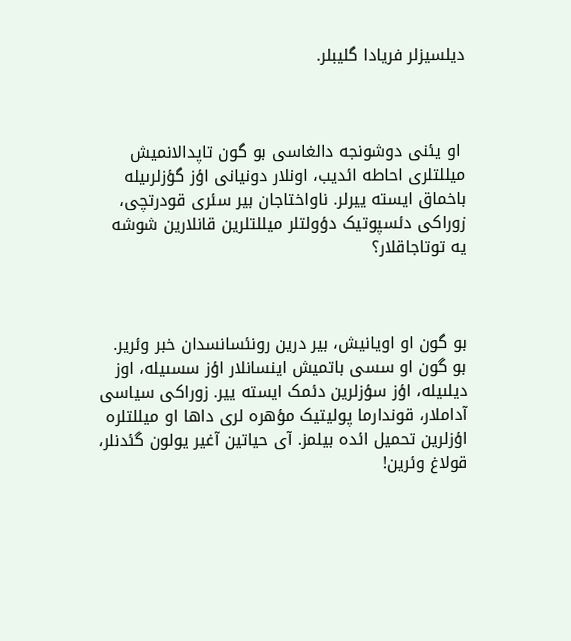ديلسيزلر فريادا گليبلر.



 او يئنی دوشونجه دالغاسی بو گون تاپدالانميش ميللتلری احاطه ائديب، اونلار دونيانی اؤز گؤزلرىيله باخماق ايسته ييرلر. ناواختاجان بير سئری قودرتچی، زوراکی دئسپوتيک دؤولتلر ميللتلرين قانلارين شوشه يه توتاجاقلار؟



بو گون او اويانيش، بير درين رونئسانسدان خبر وئرير. بو گون او سسی باتميش اينسانلار اؤز سسىيله، اوز ديلىيله، اؤز سؤزلرين دئمک ايسته يير. زوراکی سياسی آداملار، قوندارما پوليتيک مؤهره لری داها او ميللتلره اؤزلرين تحميل ائده بيلمز. آی حياتين آغير يولون گئدنلر، قولاغ وئرين!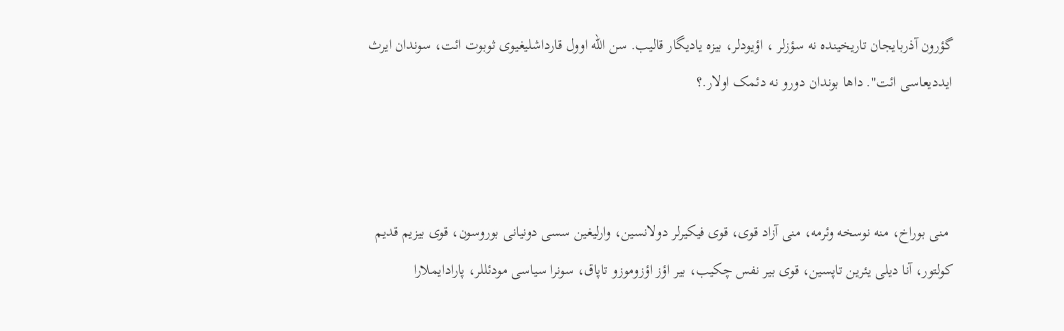گؤرون آذربايجان تاريخينده نه سؤزلر ، اؤيودلر، بيزه ياديگار قاليب. سن الله اوول قارداشليغيوی ثوبوت ائت، سوندان ايرث ايدديعاسی ائت". داها بوندان دورو نه دئمک اولار.؟



 منی بوراخ، منه نوسخه وئرمه، منی آزاد قوی، قوی فيکيرلر دولانسين، وارليغين سسی دونيانی بوروسون، قوی بيزيم قديم کولتور، آنا ديلی يئرين تاپسين، قوی بير نفس چکيب، بير اؤز اؤزوموزو تاپاق، سونرا سياسی مودئللر، پارادايملارا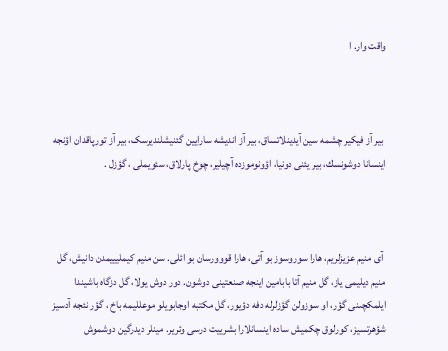واقت وار. ا



 بير آز فيکير چشمه سين آيدينلاتساق، بير آز انديشه سارايين گئنيشلنديرسک، بير آز تورپاقدان اؤنجه اينسانا دوشونسك، بير يئنی دونيا، اؤونوموزده آچيلير، چوخ پارلاق، سئويملی ، گؤزل .



 آی منيم عزيزلريم، هارا سوروسوز بو آتی، هارا قووورسان بو ائلی. سن منيم کيمليييمدن دانيش، گل منيم ديليمی ياز، گل منيم آتا بابامين اينجه صنعتينی دوشون. دور دوش يولا، گل دزگاه باشيندا ايلمکچىنی گؤر، او سوزولن گؤزلرله دفه دؤيور، گل مکتبه اوجابويلو موعلليمه باخ ، گؤر نئجه آدسيز شؤهرتسيز، کورلوق چکميش ساده اينسانلارا بشرييت درسی وئرير. مينلر ديدرگين دوشموش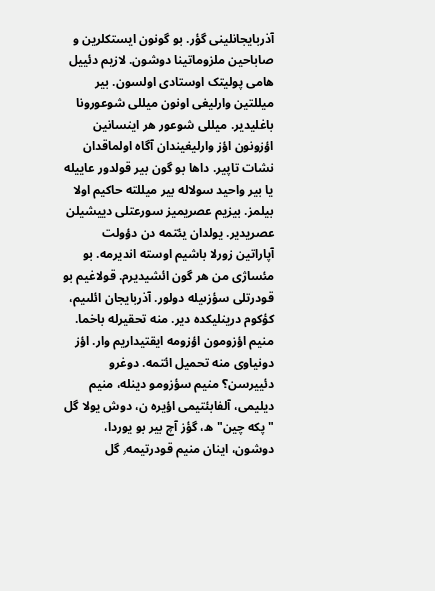آذربايجانلينی گؤر. بو گونون ايستکلرين و صاباحين ملزوماتينا دوشون. لازيم دئييل هامی پوليتک اوستادی اولسون. بير ميللتين وارليغی اونون ميللی شوعورونا باغليدير. ميللی شوعور هر اينسانين اؤزونون اؤز وارليغيندان آگاه اولماقدان نشات تاپير. داها بو گون بير قولدور عاييله يا بير واحيد سولاله بير ميللته حاکيم اولا بيلمز. بيزيم عصريميز سورعتلی دييشيلن عصريدير. يولدان يئتمه دن دؤولت آپاراتين زورلا باشيم اوسته انديرمه. بو مئساژی من هر گون ائشيديرم. قولاغيم بو قودرتلی سؤزىيله دولور. آذربايجان ائلىيم، کؤکوم درينليکده دير. منه تحقيرله باخما. منيم اؤزومون اؤزومه ايقتيداريم وار. اؤز دونياوی منه تحميل ائتمه. دوغرو دئييرسن؟ منيم سؤزومو دينله، منيم ديليمی، آلفابئتيمی اؤيره ن، دوش يولا گل "پکه چين"ه، گؤز آچ بير بو يوردا، دوشون، اينان منيم قودرتيمه٫ گل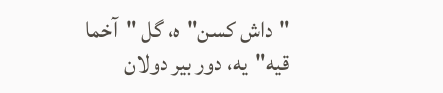"داش کسن"ه، گل "آخما قيه"يه، دور بير دولان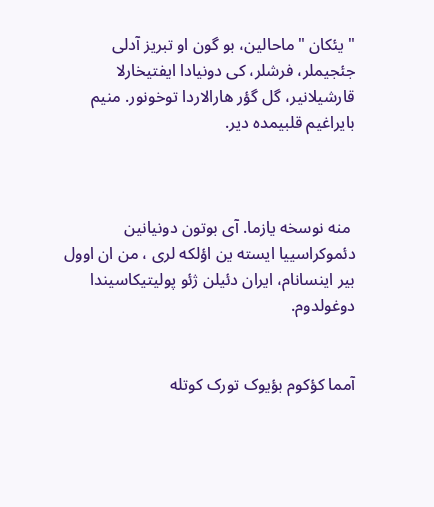"يئکان "ماحالين، بو گون او تبريز آدلی جئجيملر، فرشلر، کی دونيادا ايفتيخارلا قارشيلانير، گل گؤر هارالاردا توخونور. منيم بايراغيم قلبيمده دير.



 منه نوسخه يازما. آی بوتون دونيانين دئموکراسييا ايسته ين اؤلکه لری ، من ان اوول بير اينسانام، ايران دئيلن ژئو پوليتيکاسيندا دوغولدوم.


آمما کؤکوم بؤيوک تورک کوتله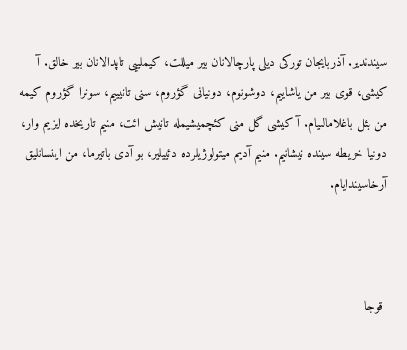سيندندير. آذربايجان تورکی ديلی پارچالانان بير ميللت، کيملييی تاپدالانان بير خالق. آ کيشی، قوی بير من ياشاييم، دوشونوم، دونيانی گؤروم، سنی تانيييم، سونرا گؤروم کيمه من بئل باغلامالىيام. آ کيشی گل منی کئچميشيمله تانيش ائت، منيم تاريخده ايزيم وار، دونيا خريطه سينده نيشانيم. منيم آديم ميتولوژيلرده دئييلير، بو آدی باتيرما، من اينسانليق آرخاسيندايام.



 قوجا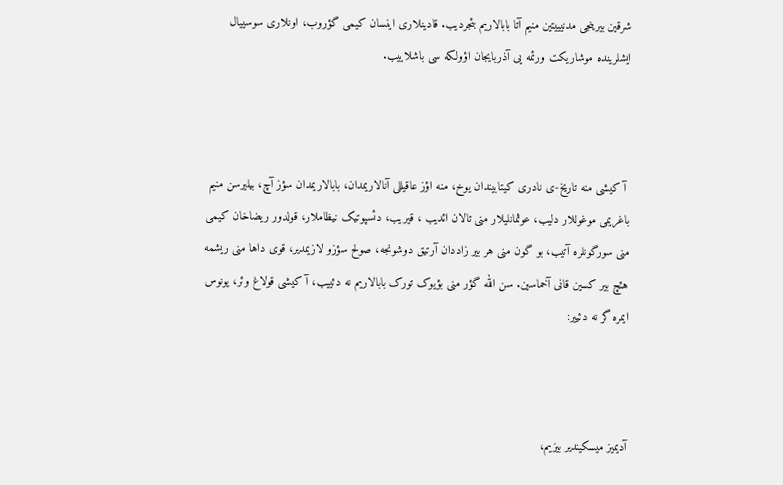شرقين بيرينجی مدنيييتين منيم آتا بابالاريم بئجرديب. قادينلاری اينسان کيمی گؤروب، اونلاری سوسييال ايشلرينده موشاريکت ورئمه يی آذربايجان اؤولکه سی باشلاييب.



 آ کيشی منه تاريخ-ى نادری کيتابيندان يوخ، منه اؤز عاقيللی آنالاريمدان، بابالاريمدان سؤز آچ، بيليرسن منيم باغريمی موغوللار دليب، عوثمانليلار منی تالان ائديب ، قيريب، دئسپوتيک نيظاملار، قولدور ريضاخان کيمی منی سورگونلره آتيب، بو گون منی هر بير زاددان آرتيق دوشونجه، صولح سؤزو لازيمدير، قوی داها منی ريشمه هئچ بير کسين قانی آخماسين. سن الله گؤر منی بؤيوک تورک بابالاريم نه دئييب، آ کيشی قولاغ وئر، يونوس ايمره گر نه دئيير:



آديميز ميسکيندير بيزيم،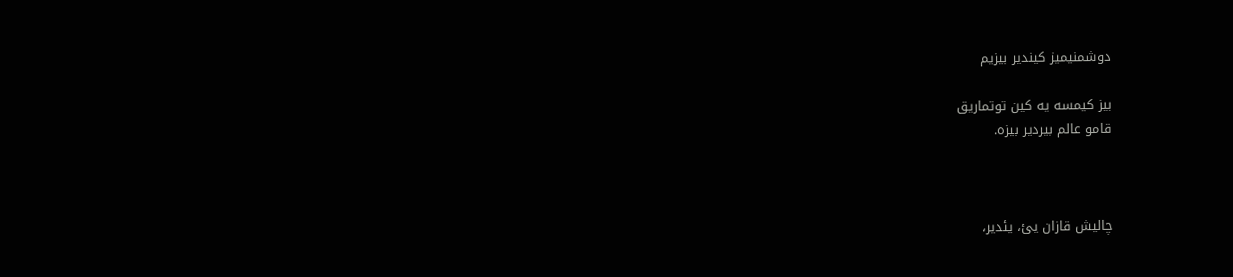دوشمنيميز کيندير بيزيم

بيز کيمسه يه کين توتماريق
قامو عالم بيردير بيزه.



چاليش قازان يئ، يئدير،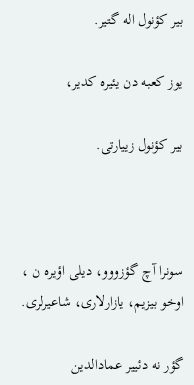بير کؤنول اله گتير.

يوز کعبه دن يئيره کدير،

بير کؤنول زييارتی.



سونرا آچ گؤزووو، ديلی اؤيره ن ، اوخو بيزيم، يازارلاری، شاعيرلری.

گؤر نه دئيير عمادالدين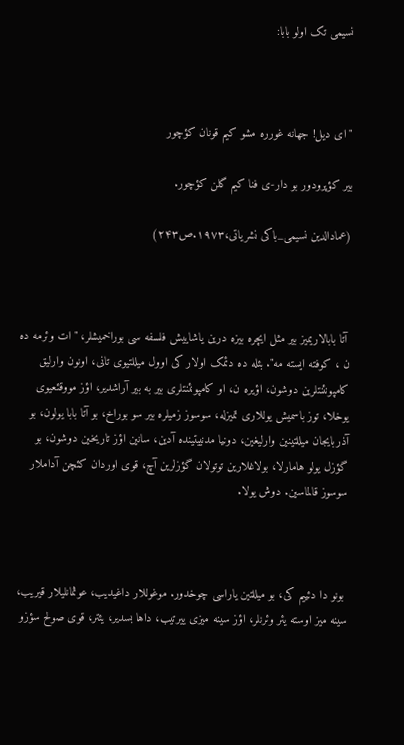نسيمی تک اولو بابا:



"ای ديل! جهانه غورره مشو کيم قونان کؤچور

بير کؤپرودور بو دار-ى فنا کيم گلن کؤچور.

(عمادالدين نسيمی_باکی نشرياتی،۱۹۷۳.ص۲۴۳)



 آتا بابالاريميز بير مثل ايچره بيزه درين ياشاييش فلسفه سی بوراخميشلر، "ات وئرمه ده ن ، کوفته ايسته مه". بئله ده دئمک اولار کی اوول ميللتيوی تانی، اونون وارليق کامپونئنتلرين دوشون، اؤيره ن، او کامپونئنتلری بير به بير آراشدير، اؤز مووقئعيوی يوخلا، توز باسميش يوللاری تميزله، سوسوز زميلره بير سو بوراخ، بو آتا بابا يولون، بو آذربايجان ميللتينين وارليغين، دونيا مدنييتينده آدين، سانين اؤز تاريخين دوشون، بو گؤزل يولو هامارلا، بولاغلارين توتولان گؤزلرين آچ، قوی اوردان کئچن آداملار سوسوز قالماسين. دوش يولا.



 بونو دا دئييم کی، بو ميللتين ياراسی چوخدور. موغوللار داغيديب، عوثمانليلار قيريب، سينه ميز اوسته يئر وئرنلر، اؤز سينه ميزی ييرتيب، داها بسدیر، يئتر، قوی صولح سؤزو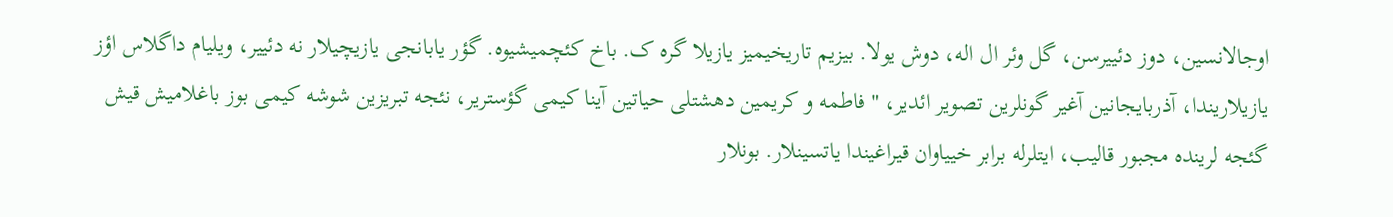اوجالانسين، دوز دئييرسن، گل وئر ال اله، دوش يولا. بيزيم تاريخيميز يازيلا گره ک. باخ کئچميشيوه. گؤر يابانجی يازيچيلار نه دئيير، ويليام داگلاس اؤز يازيلاريندا، آذربايجانين آغير گونلرين تصوير ائدير، " فاطمه و کريمين دهشتلی حياتين آينا کيمی گؤسترير، نئجه تبريزين شوشه کيمی بوز باغلاميش قيش گئجه لرينده مجبور قاليب، ايتلرله برابر خيياوان قيراغيندا ياتسينلار. بونلار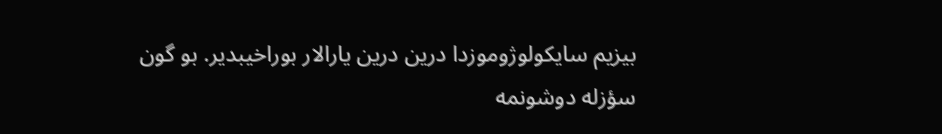بيزيم سايکولوژوموزدا درين درين يارالار بوراخيبدير. بو گون سؤزله دوشونمه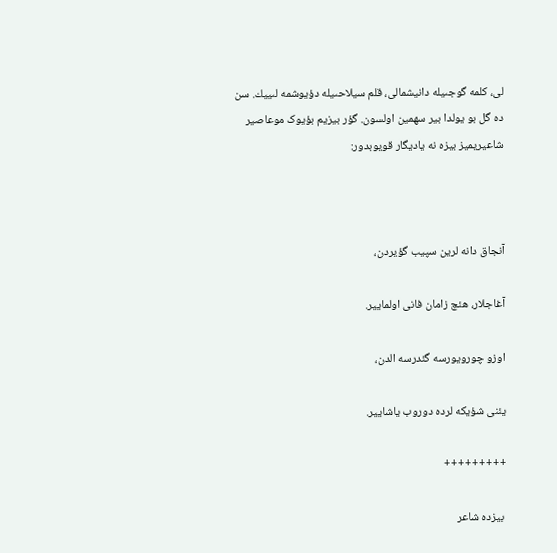لی، کلمه گوجىيله دانيشمالی، قلم سيلاحىيله دؤيوشمه لىييك. سن ده گل بو يولدا بير سهمين اولسون. گؤر بيزيم بؤيوک موعاصير شاعيريميز بيزه نه ياديگار قويوبدور:



آنجاق دانه لرين سپيب گؤيردن،

آغاجلار، هئچ زامان فانی اولمايير.

اوزو چورويورسه گئدرسه الدن،

يئنی شؤيکه لرده دوروب ياشايير.

+++++++++

 بيزده شاعر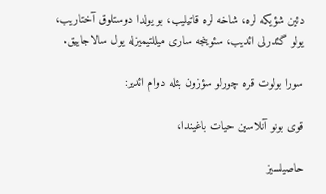دئين شؤيکه لره، شاخه لره قاتيليب، بو يولدا دوستلوق آختاريب، يولو گئدرلی ائديب، سئوينجه ساری ميللتيميزله يول سالاجاييق.

سورا بولوت قره چورلو سؤزون بئله دوام ائدير:

قوی بونو آنلاسين حيات باغيندا،

حاصيلسيز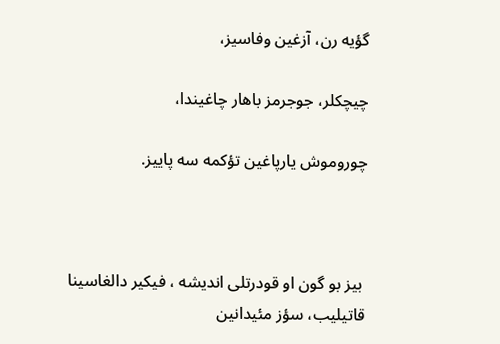گؤيه رن، آزغين وفاسيز،

چيچکلر، جوجرمز باهار چاغيندا،

چوروموش يارپاغين تؤکمه سه پاييز.



 بيز بو گون او قودرتلی انديشه ، فيکير دالغاسينا قاتيليب، سؤز مئيدانين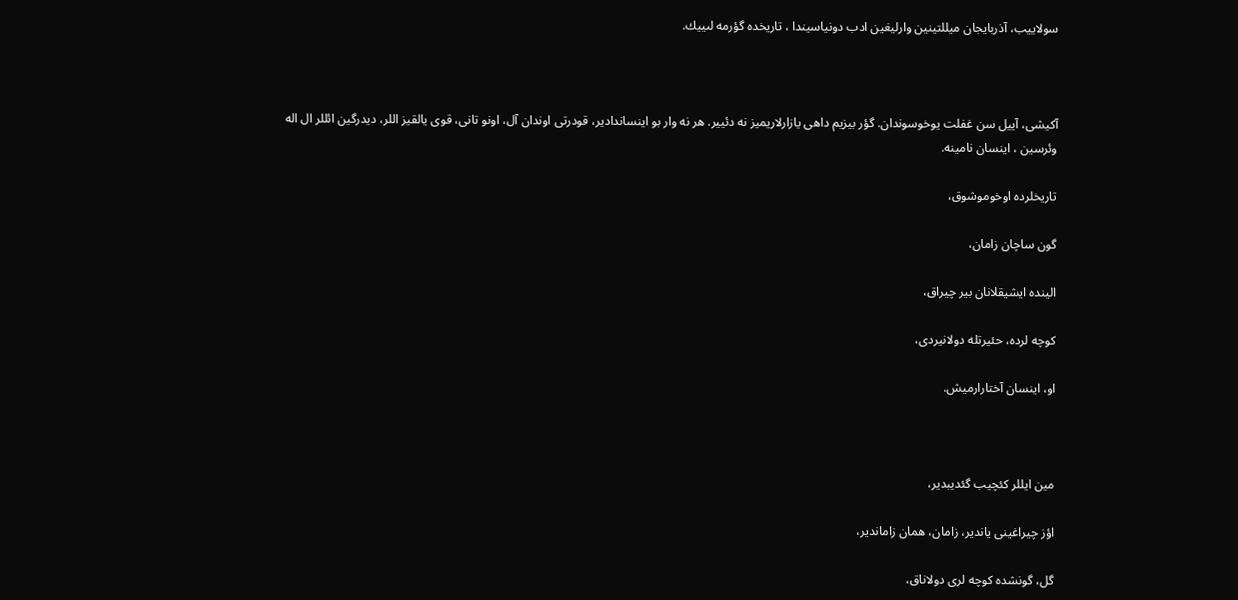سولاييب، آذربايجان ميللتينين وارليغين ادب دونياسيندا ، تاريخده گؤرمه لىييك.



آکيشی، آييل سن غفلت يوخوسوندان. گؤر بيزيم داهی يازارلاريميز نه دئيير. هر نه وار بو اينساندادير، قودرتی اوندان آل، اونو تانی، قوی يالقيز اللر، ديدرگين ائللر ال اله وئرسين ، اينسان نامينه.

تاريخلرده اوخوموشوق،

گون ساچان زامان،

الينده ايشيقلانان بير چيراق،

کوچه لرده، حئيرتله دولانيردی،

او، اينسان آختارارميش.



مين ايللر کئچيب گئديبدير،

اؤز چيراغينی ياندير، زامان، همان زاماندير،

گل، گونشده کوچه لری دولاناق،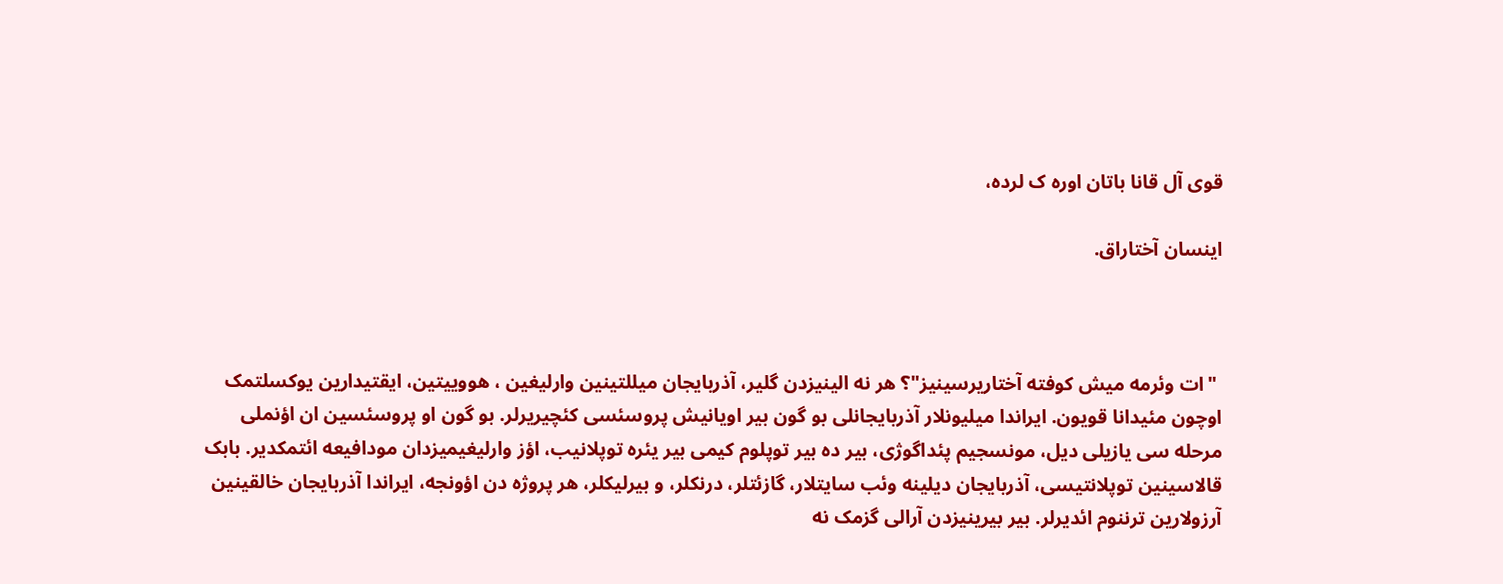قوی آل قانا باتان اوره ک لرده،

اينسان آختاراق.



 "ات وئرمه ميش کوفته آختاريرسينيز"؟ هر نه الينيزدن گلير، آذربايجان ميللتينين وارليغين ، هووييتين، ايقتيدارين يوکسلتمک اوچون مئيدانا قويون. ايراندا ميليونلار آذربايجانلی بو گون بير اويانيش پروسئسی کئچيريرلر. بو گون او پروسئسين ان اؤنملی مرحله سی يازيلی ديل، مونسجيم پئداگوژی، بير ده بير توپلوم کيمی بير يئره توپلانيب، اؤز وارليغيميزدان مودافيعه ائتمکدير. بابک قالاسينين توپلانتيسی، آذربايجان ديلينه وئب سايتلار، گازئتلر، درنکلر، و بيرليکلر، هر پروژه دن اؤونجه، ايراندا آذربايجان خالقينين آرزولارين ترننوم ائديرلر. بير بيرينيزدن آرالی گزمک نه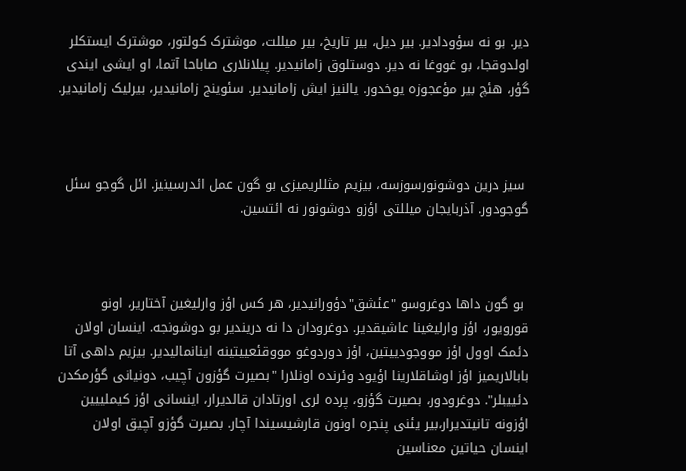دير. بو نه سؤودادير. بير ديل، بير تاريخ، بير ميللت، موشترک کولتور، موشترک ايستکلر اولدوقجا، بو غووغا نه دير. دوستلوق زامانيدير. پيلانلاری صاباحا آتما، او ايشی ايندی گؤر، هئچ بير مؤعجوزه يوخدور. يالنيز ايش زامانيدير. سئوينج زامانيدير، بيرليک زامانيدير.



 سيز درين دوشونورسوزسه، بيزيم مثللريميزی بو گون عمل ائدرسينيز. ائل گوجو سئل گوجودور. آذربايجان ميللتی اؤزو دوشونور نه ائتسين.



 بو گون داها دوغروسو "عئشق"دؤورانيدير، هر کس اؤز وارليغين آختارير، اونو قورويور، اؤز وارليغينا عاشيقدير. دوغرودان دا نه دريندير بو دوشونجه. اينسان اولان دئمک اوول اؤز مووجودييتين، اؤز دوردوغو مووقئعييتينه اينانماليدير. بيزيم داهی آتا بابالاريميز اؤز اوشاقلارينا اؤيود وئرنده اونلارا "بصيرت گؤزون آچيب، دونيانی گؤرمکدن دئييبلر". دوغرودور، بصيرت گؤزو، پرده لری اورتادان قالديرار، اينسانی اؤز کيملييين اؤزونه تانيتديرار،بير يئنی پنجره اونون قارشيسيندا آچار. بصيرت گؤزو آچيق اولان اينسان حياتين معناسين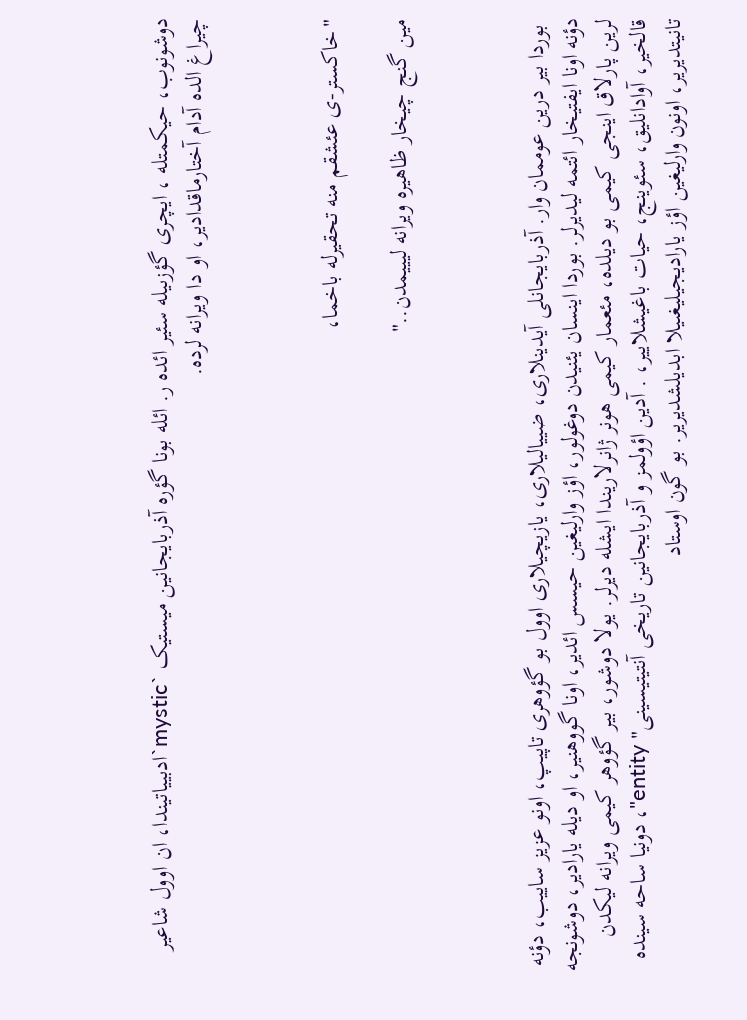دوشونوب، حيکمتله ، ايچری گؤزىيله سئير ائده ر. ائله بونا گؤره آذربايجانين ميستيک `mystic`ادبيياتيندا، ان اوول شاعير چيراغ الده آدام آختارماقدادير، او دا ويرانه لرده.



"خاکستر-ى عئشقم منه تحقيرله باخما،

مين گنج چيخار ظاهيره ويرانه ليييمدن.."



 بوردا بير درين عوممان وار. آذربايجانلی آيدينلاری، ضيياليلاری، يازيچيلاری اوول بو گؤوهری تاپيپ، اونو عزيز ساييب، دؤنه دؤنه اونا ايفتيخار ائتمه ليديرلر. بوردا اينسان يئنيدن دوغولور، اؤز وارليغين حيسس ائدير، اونا گووهنير، او ديله يارادير، دوشونجه لرين پارلاق اينجی کيمی بو ديلده، مئعمار کيمی هونر ژانرلاريندا ايشله ديرلر. يولا دوشور، بير گؤوهر کيمی ويرانه ليكدن قالخير، آوادانليق، سئوينج، حيات باغيشلايير، . آدين اؤولمز و آذربايجانين تاريخی آنتيتيسينی" entity"، دونيا ساحه سينده تانيتديرير، اونون وارليغين اؤز ياراديجيليغىيلا ابدیلشديرير. بو گون اوستاد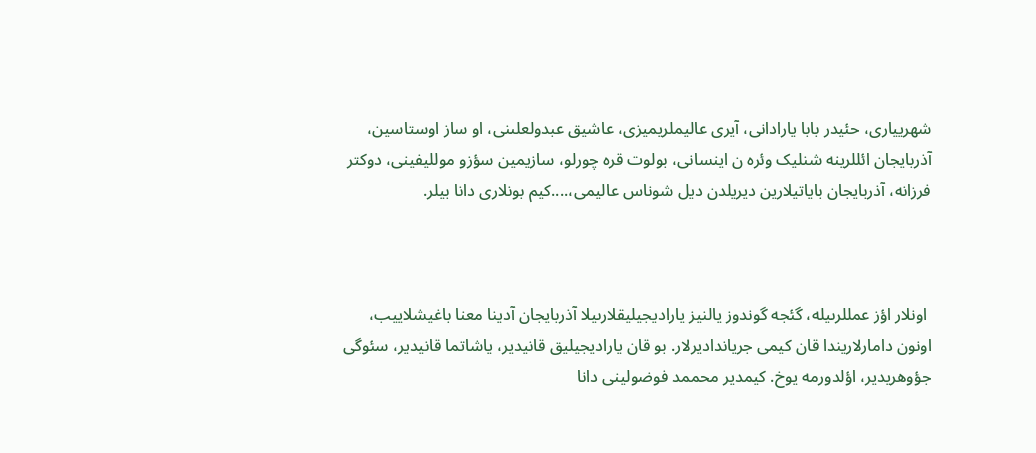شهريياری، حئيدر بابا يارادانی، آيری عاليملريميزی، عاشيق عبدولعلىنی، او ساز اوستاسين، آذربايجان ائللرينه شنليک وئره ن اينسانی، بولوت قره چورلو، سازيمين سؤزو مولليفينی، دوکتر فرزانه، آذربايجان باياتيلارين ديريلدن ديل شوناس عاليمی،....کيم بونلاری دانا بيلر.



 اونلار اؤز عمللرىيله، گئجه گوندوز يالنيز ياراديجيليقلارىيلا آذربايجان آدينا معنا باغيشلاييب، اونون دامارلاريندا قان کيمی جريانداديرلار. بو قان ياراديجيليق قانيدير، ياشاتما قانيدير، سئوگی جؤوهريدير، اؤلدورمه يوخ. کيمدير محممد فوضولينی دانا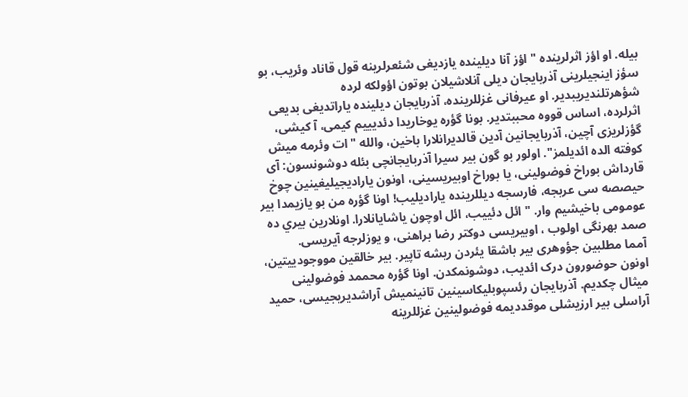بيله. او اؤز اثرلرينده "اؤز آنا ديلينده يازديغی شئعرلرينه قول قاناد وئريب، بو سؤز اينجيلرينی آذربايجان ديلی آنلاشيلان بوتون اؤولکه لرده شؤهرتلنديريبدير. او عيرفانی غزللرينده، آذربايجان ديلينده ياراتديغی بديعی اثرلرده، اساس قووه محببتدير. بونا گؤره يوخاريدا دئديييم کيمی، آ کيشی، گؤزلريزی آچين، آذربايجانين آدين قالديرانلارا باخين، والله "ات وئرمه ميش کوفته الده ائديلمز". اولور بو گون بير سيرا آذربايجانچی بئله دوشونسون: آی قارداش بوراخ فوضولينی، يا بوراخ اوبيريسينی، اونون ياراديجيليغينين چوخ حيصصه سی عربجه، فارسجه ديللرينده ياراديليب! اونا گؤره من بو يازيمدا بير عومومی باخيشيم وار. "ائل دئييب، ائل اوچون ياشايانلارا. اونلارين بيري ده صمد بهرنگی اولوب ، اوبيريسی دوکتر رضا براهنی، و يوزلرجه آيريسی.
آمما مطلبين جؤوهری بير باشقا يئردن ريشه تاپير. بير خالقين مووجودييتين، اونون حوضورون درک ائديب، دوشونمکدن. اونا گؤره محممد فوضولينی ميثال چکديم. آذربايجان رئسپوبليکاسينين تانينميش آراشديريجيسی، حميد آراسلی بير ارزيشلی موقدديمه فوضولينين غزللرينه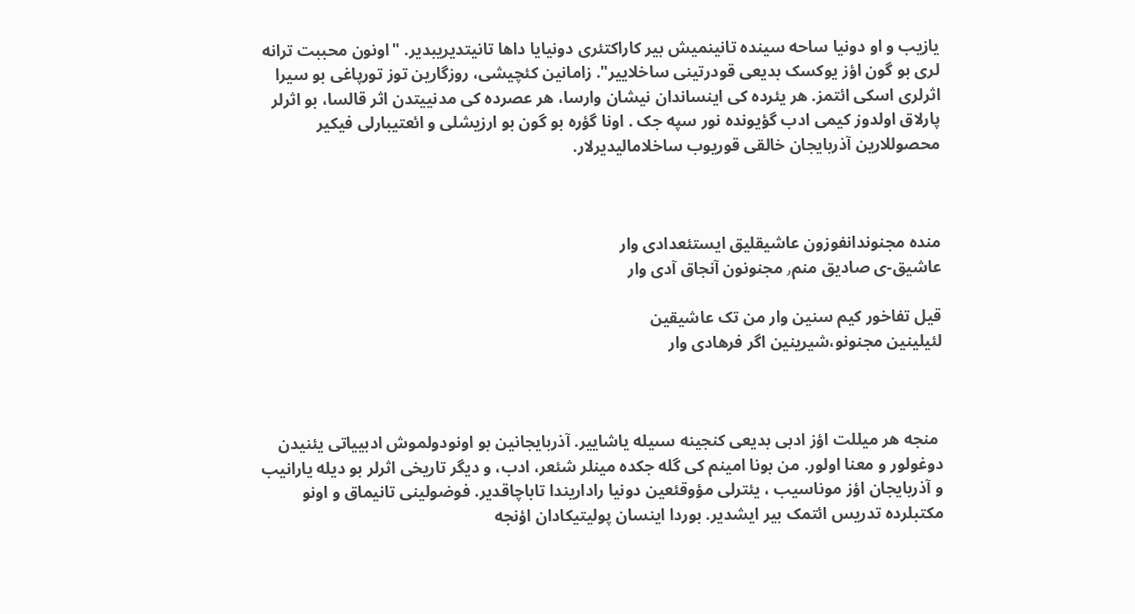يازيب و او دونيا ساحه سينده تانينميش بير کاراکتئری دونيايا داها تانيتديريبدير. "اونون محببت ترانه لری بو گون اؤز يوکسک بديعی قودرتينی ساخلايير". زامانين کئچيشی، روزگارين توز تورپاغی بو سيرا اثرلری اسکی ائتمز. هر يئرده کی اينساندان نيشان وارسا، هر عصرده کی مدنييتدن اثر قالسا، بو اثرلر پارلاق اولدوز کيمی ادب گؤيونده نور سپه جک . اونا گؤره بو گون بو ارزيشلی و ائعتيبارلی فيکير محصوللارين آذربايجان خالقی قوريوب ساخلاماليديرلار.



منده مجنوندانفوزون عاشيقليق ايستئعدادی وار
عاشيق-ى صاديق منم٫ مجنونون آنجاق آدی وار

قيل تفاخور کيم سنين وار من تک عاشيقين
لئيلینين مجنونو،شيرينين اگر فرهادی وار



 منجه هر ميللت اؤز ادبی بديعی کنجينه سىيله ياشايير. آذربايجانين بو اونودولموش ادبيياتی يئنيدن دوغولور و معنا اولور. من بونا امينم کی گله جکده مينلر شئعر، ادب، و ديگر تاريخی اثرلر بو ديله يارانيب و آذربايجان اؤز موناسيب ، يئترلی مؤوقئعين دونيا راداريندا تاباچاقدير. فوضولينی تانيماق و اونو مکتبلرده تدريس ائتمک بير ايشدير. بوردا اينسان پوليتيکادان اؤنجه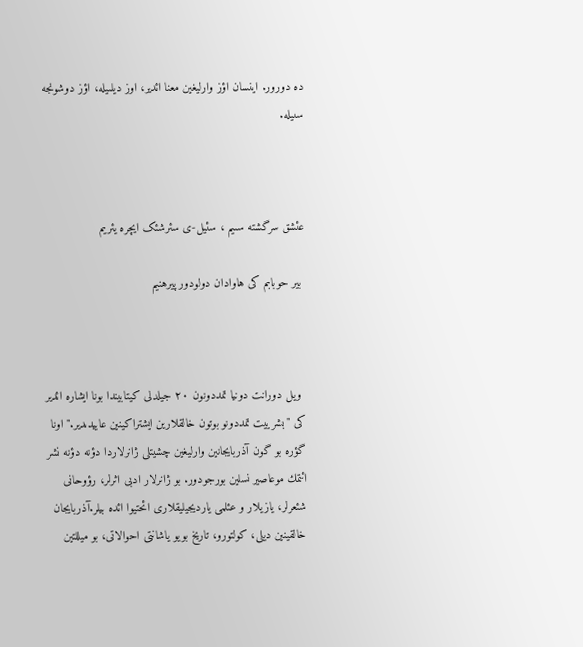ده دورور. اينسان اؤز وارليغين معنا ائدير، اوز ديلىيله، اؤز دوشونجه سىيله.



عئشق سرگشته سىيم ، سئيل-ى سئرشئک ايچره يئريم

 بير حوبابم کی هاوادان دولودور پيرهنيم



 ويل دورانت دونيا تمددونون ۲۰ جيلدلی کيتابيندا بونا ايشاره ائدير کی "بشرييت تمددونو بوتون خالقلارين ايشتراکينين عاييدىدير." اونا گؤره بو گون آذربايجانين وارليغين چشيتلی ژانرلاردا دؤنه دؤنه نشر ائتمك موعاصير نسلين بورجودور. بو ژانرلار ادبی اثرلر، رؤوحانی شئعرلر، يازيلار و عئلمی يارديجيليقلاری ائحتيوا ائده بيلر.آذربايجان خالقينين ديلی، کولتورو، تاريخ بويو ياشانتی احوالاتی، بو ميللتين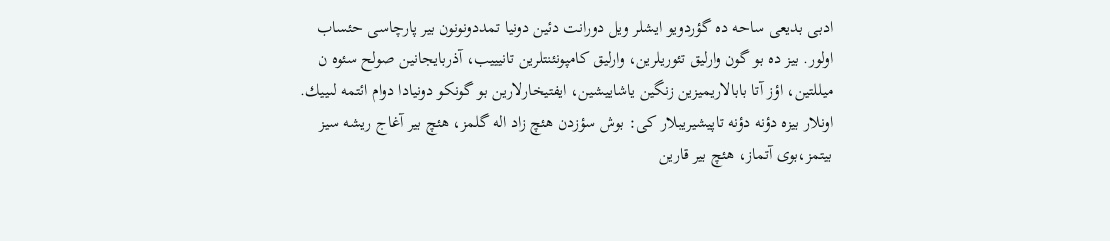ادبی بديعی ساحه ده گؤردويو ايشلر ويل دورانت دئين دونيا تمددونونون بير پارچاسی حئساب اولور. بيز ده بو گون وارليق تئوريلرين، وارليق کامپونئنتلرين تانيييب، آذربايجانين صولح سئوه ن ميللتين، اؤز آتا بابالاريميزين زنگين ياشاييشين، ايفتيخارلارين بو گونکو دونيادا دوام ائتمه لىييك. اونلار بيزه دؤنه دؤنه تاپيشيريبلار کی: بوش سؤزدن هئچ زاد اله گلمز، هئچ بير آغاج ريشه سيز بيتمز،بوی آتماز، هئچ بير قارين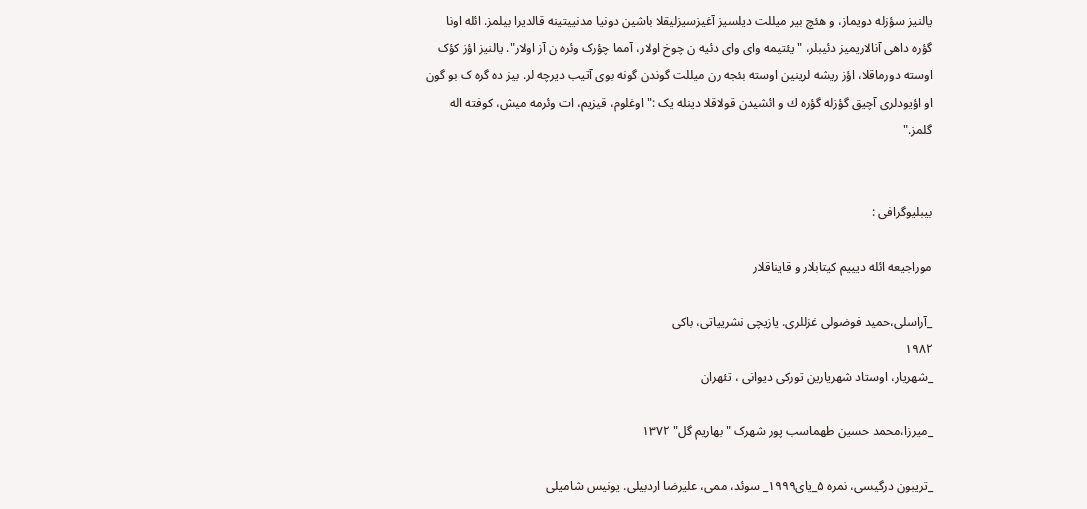يالنيز سؤزله دويماز، و هئچ بير ميللت ديلسيز آغيزسيزليقلا باشين دونيا مدنييتينه قالديرا بيلمز. ائله اونا گؤره داهی آنالاريميز دئيبلر، "يئتيمه وای وای دئيه ن چوخ اولار، آمما چؤرک وئره ن آز اولار". يالنيز اؤز کؤک اوسته دورماقلا، اؤز ريشه لرينين اوسته بئجه رن ميللت گوندن گونه بوى آتيب ديرچه لر. بيز ده گره ک بو گون او اؤيودلری آچيق گؤزله گؤره ك و ائشيدن قولاقلا دينله يک :"اوغلوم، قيزيم، ات وئرمه ميش، کوفته اله گلمز."


بيبليوگرافی :

موراجيعه ائله ديييم کيتابلار و قايناقلار

_آراسلی،حميد فوضولی غزللری. يازيچی نشريياتی، باکی
۱۹۸۲
_شهريار، اوستاد شهريارين تورکی ديوانی ، تئهران

_ميرزا،محمد حسين طهماسب پور شهرک "بهاريم گل" ۱۳۷۲

_تريبون درگيسی، نمره ۵_يای۱۹۹۹_ سوئد، ممی، عليرضا اردبيلی. يونيس شاميلی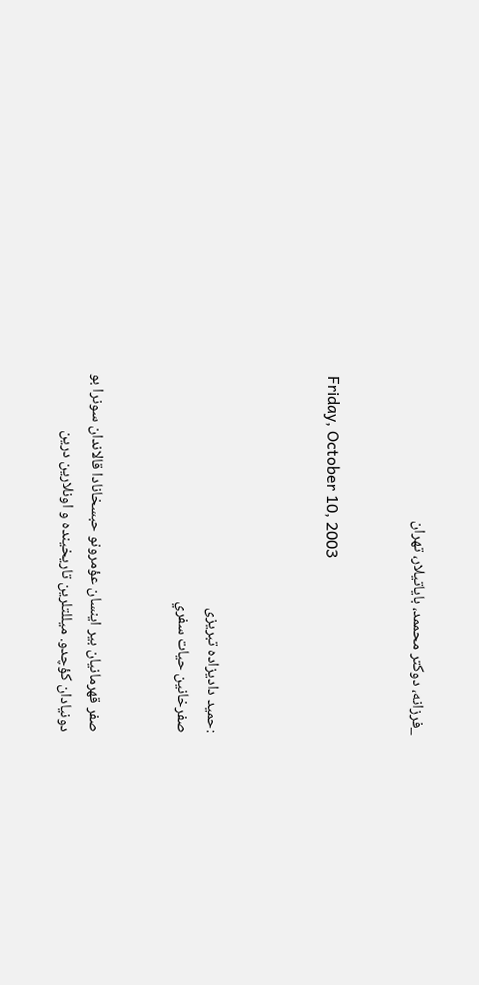_فرزانه، دوکتر محممد، باياتيلار، تهران


Friday, October 10, 2003



:حميد داديزاده تبريزی
صفرخانين حيات سفري


صفر قهرمانيان بير اينسان عؤمرونو حبسخانا‌دا قالاندان سونرا بو دونيادان کؤچدو. ميللتلرين تاريخينده و اونلارين درين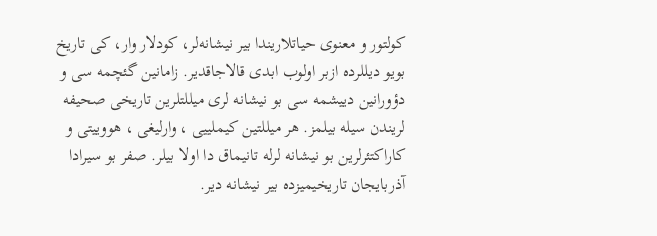کولتور و معنوی حياتلاريندا بير نيشانه‌لر، کودلار وار، کی تاريخ بويو ديللرده ازبر اولوب ابدی قالاجاقدير. زامانين گئچمه سی و دؤورانين دييشمه سی بو نيشانه لری ميللتلرين تاريخی صحيفه لريندن سيله بيلمز. هر ميللتين کيملييی ، وارليغی ، هووييتی و کاراکتئرلرين بو نيشانه لرله تانيماق دا اولا بيلر. صفر بو سيرادا آذربايجان تاريخيميزده بير نيشانه دير.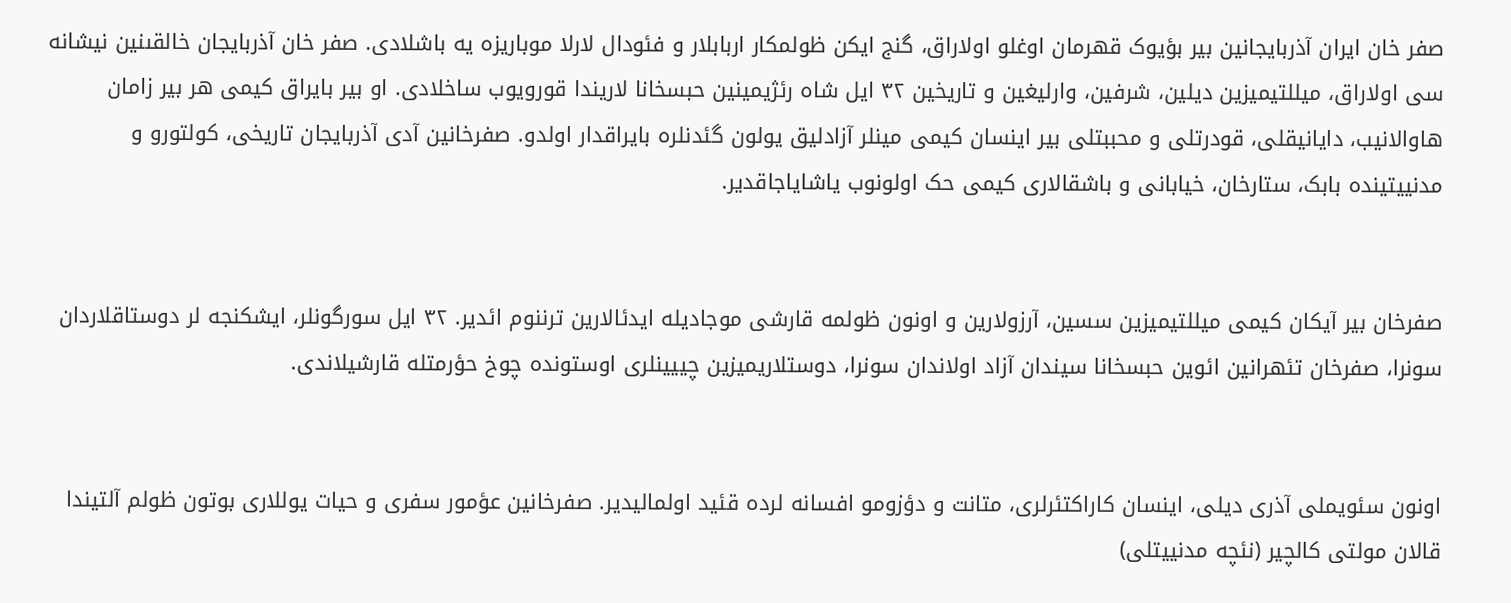صفر خان ايران آذربايجانين بير بؤيوک قهرمان اوغلو اولاراق، گنج ايکن ظولمکار اربابلار و فئودال لارلا موباريزه يه باشلادی. صفر خان آذربايجان خالقىنين نيشانه سی اولاراق، ميللتيميزين ديلين، شرفين، وارليغين و تاريخين ۳۲ ايل شاه رئژيمينين حبسخانا لاريندا قورويوب ساخلادی. او بير بايراق کيمی هر بير زامان هاوالانيب، دايانيقلی، قودرتلی و محببتلی بير اينسان کيمی مينلر آزادليق يولون گئدنلره بايراقدار اولدو. صفرخانين آدی آذربايجان تاريخی، کولتورو و مدنييتينده بابک، ستارخان، خيابانی و باشقالاری کيمی حک اولونوب ياشاياجاقدير.


صفرخان بير آيکان کيمی ميللتيميزين سسين، آرزولارين و اونون ظولمه قارشی موجاديله ايدئالارين ترننوم ائدير. ۳۲ ايل سورگونلر، ايشکنجه لر دوستاقلاردان سونرا، صفرخان تئهرانين ائوين حبسخانا سيندان آزاد اولاندان سونرا، دوستلاريميزين چييينلری اوستونده چوخ حؤرمتله قارشيلاندی.


اونون سئويملی آذری ديلی، اينسان کاراکتئرلری، متانت و دؤزومو افسانه لرده قئيد اولماليدير. صفرخانين عؤمور سفری و حيات يوللاری بوتون ظولم آلتيندا قالان مولتی کالچير (نئچه مدنييتلی)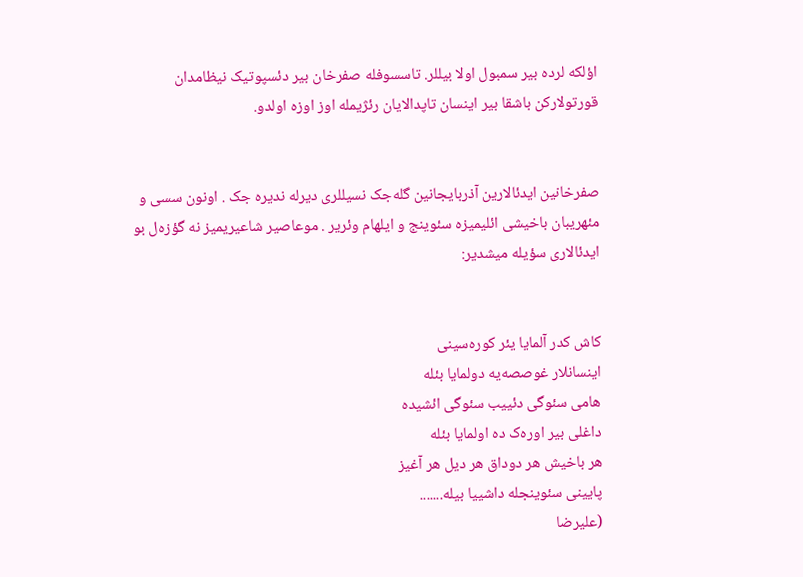اؤلکه لرده بير سمبول اولا بيللر. تاسسوفله صفرخان بير دئسپوتيک نيظامدان قورتولارکن باشقا بير اينسان تاپدالايان رئژيمله اوز اوزه اولدو.


صفرخانين ايدئالارين آذربايجانين گله‌جک نسيللری ديرله نديره جک . اونون سسی و مئهريبان باخيشی ائليميزه سئوينج و ايلهام وئرير . موعاصير شاعيريميز نه گؤزه‌ل بو ايدئالاری سؤيله ميشدير:


کاش کدر آلمايا يئر کوره‌سينی
اينسانلار غوصصه‌يه دولمايا بئله
هامی سئوگی دئييب سئوگی ائشيده
داغلی بير اوره‌ک ده اولمايا بئله
هر باخيش هر دوداق هر ديل هر آغيز
پايينی سئوينجله داشييا بيله.......
(عليرضا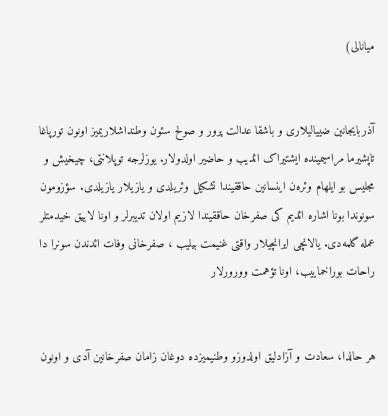ميانالی)


آذربايجانين ضيياليلاری و باشقا عدالت پرور و صولح سئون وطنداشلاريميز اونون تورپاغا تاپشيرما مراسيمينده ايشتيراک ائديب و حاضير اولدولار. يوزلرجه توپلانتی، چيخيش و مجليس بو ايلهام وئره‌ن اينسانين حاققيندا تشکيل وئريلدی و يازيلار يازيلدی. سؤزومون سونوندا بونا اشاره ائديم کی صفرخان حاققيندا لازيم اولان تديبرلر و اونا لاييق خيدمتلر عمله گلمه‌دی. يالانچی ايرانچيلار واقتی غنيمت بيليب ، صفرخانی وفات ائدندن سونرا دا راحات بوراخماييب، اونا تؤهمت وورورلار


هر حالدا، سعادت و آزادليق اولدوزو وطنيميزده دوغان زامان صفرخانين آدی و اونون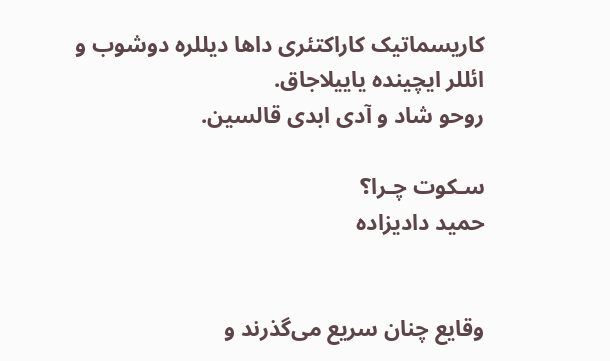کاريسماتيک کاراکتئری داها ديللره دوشوب و ائللر ايچينده ياييلاجاق.
روحو شاد و آدی ابدی قالسين.

سـكوت چـرا؟
حميد داديزاده


وقايع چنان سريع می‌گذرند و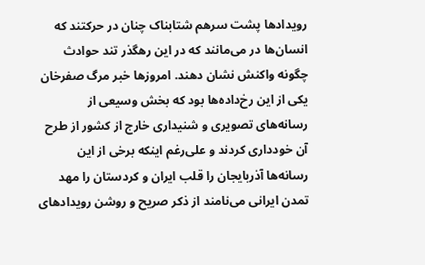رويدادها پشت سرهم شتابناک چنان در حرکتند که انسان‌ها در می‌مانند که در اين رهگذر تند حوادث چگونه واکنش نشان دهند. امروزها خبر مرگ صفرخان يکی از اين رخ‌داده‌ها بود که بخش وسيعی از رسانه‌های تصويری و شنيداری خارج از کشور از طرح آن خودداری کردند و علی‌رغم اينکه برخی از اين رسانه‌ها آذربايجان را قلب ايران و کردستان را مهد تمدن ايرانی می‌نامند از ذکر صريح و روشن رويدادهای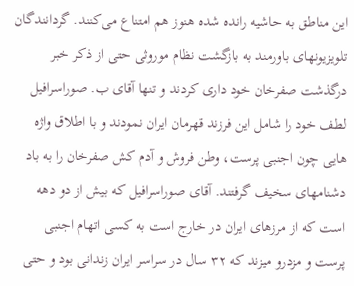اين مناطق به حاشيه رانده شده هنوز هم امتناع می‌کنند. گردانندگان تلويزيونهای باورمند به بازگشت نظام موروثی حتی از ذکر خبر درگذشت صفرخان خود داری کردند و تنها آقای ب. صوراسرافيل لطف خود را شامل اين فرزند قهرمان ايران نمودند و با اطلاق واژه هايی چون اجنبی پرست، وطن فروش و آدم کش صفرخان را به باد دشنامهای سخيف گرفتند. آقای صوراسرافيل که بيش از دو دهه است که از مرزهای ايران در خارج است به کسی اتهام اجنبی پرست و مزدرو ميزند که ۳۲ سال در سراسر ايران زندانی بود و حتی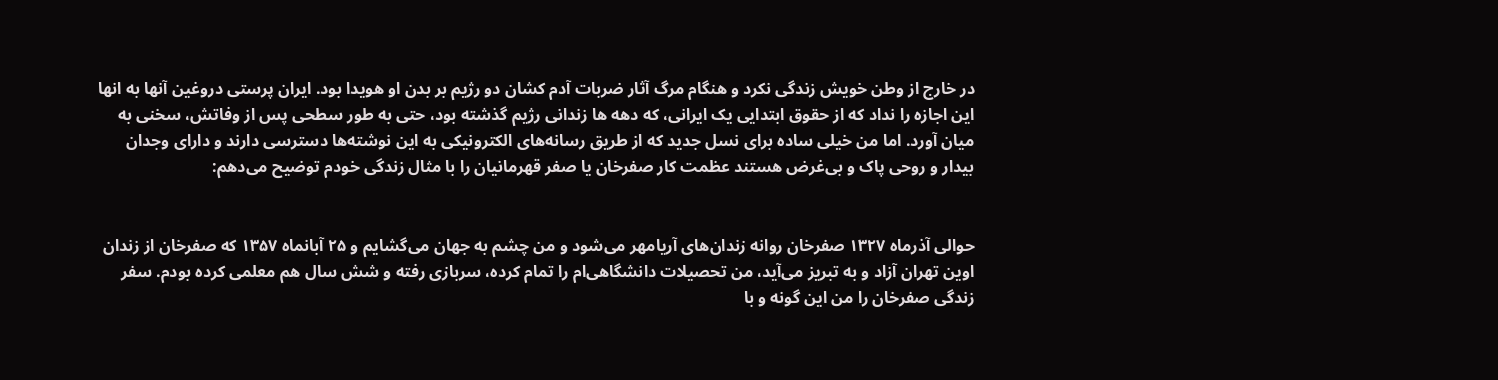در خارج از وطن خويش زندگی نکرد و هنگام مرگ آثار ضربات آدم کشان دو رژيم بر بدن او هويدا بود. ايران پرستی دروغين آنها به انها اين اجازه را نداد که از حقوق ابتدايی يک ايرانی، که دهه ها زندانی رژيم گذشته بود، حتی به طور سطحی پس از وفاتش، سخنی به ميان آورد. اما من خيلی ساده برای نسل جديد که از طريق رسانه‌های الکترونيکی به اين نوشته‌ها دسترسی دارند و دارای وجدان بيدار و روحی پاک و بی‌غرض هستند عظمت کار صفرخان يا صفر قهرمانيان را با مثال زندگی خودم توضيح می‌دهم:


حوالی آذرماه ۱۳۲۷ صفرخان روانه زندان‌های آريامهر می‌شود و من چشم به جهان می‌گشايم و ۲۵ آبانماه ۱۳۵۷ که صفرخان از زندان اوين تهران آزاد و به تبريز می‌آيد، من تحصيلات دانشگاهی‌ام را تمام کرده، سربازی رفته و شش سال هم معلمی کرده بودم. سفر زندگی صفرخان را من اين گونه و با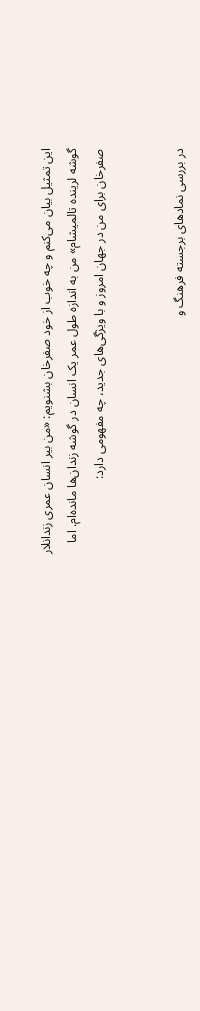اين تمثيل بيان می‌کنم و چه خوب از خود صفرخان بشنويم: «من بير انسان عمری زندانلار گوشه لرينده تالميشام» من به اندازه طول عمر يک انسان در گوشه زندان‌ها مانده‌ام. اما صفرخان برای من در جهان امروز و با ويژگی‌های جديد، چه مفهومی دارد:


در بررسی نمادهای برجسته فرهنگ و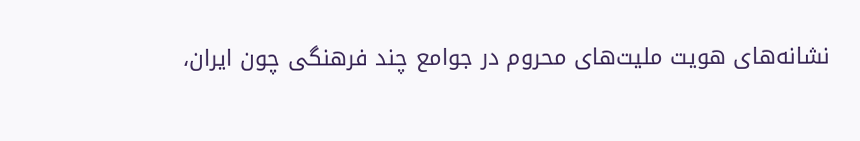نشانه‌های هويت مليت‌های محروم در جوامع چند فرهنگی چون ايران،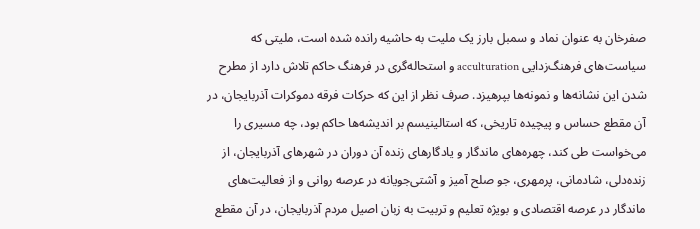صفرخان به عنوان نماد و سمبل بارز يک مليت به حاشيه رانده شده است، مليتی که سياست‌های فرهنگ‌زدايی acculturation و استحاله‌گری در فرهنگ حاکم تلاش دارد از مطرح شدن اين نشانه‌ها و نمونه‌ها بپرهيزد. صرف نظر از اين که حرکات فرقه دموکرات آذربايجان، در آن مقطع حساس و پيچيده تاريخی، که استالينيسم بر انديشه‌ها حاکم بود، چه مسيری را می‌خواست طی کند، چهره‌های ماندگار و يادگارهای زنده آن دوران در شهرهای آذربايجان، از زنده‌دلی، شادمانی، پرمهری، جو صلح آميز و آشتی‌جويانه در عرصه روانی و از فعاليت‌های ماندگار در عرصه اقتصادی و بويژه تعليم و تربيت به زبان اصيل مردم آذربايجان، در آن مقطع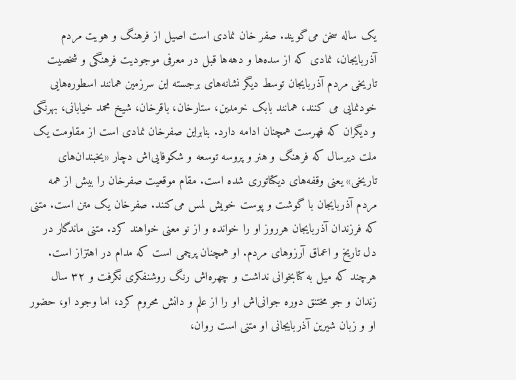يک ساله سخن می‌گويند. صفر خان نمادی است اصيل از فرهنگ و هويت مردم آذربايجان، نمادی که از سده‌ها و دهه‌ها قبل در معرفی موجوديت فرهنگی و شخصيت تاريخی مردم آذربايجان توسط ديگر نشانه‌های برجسته اين سرزمين همانند اسطوره‌هايی خودنمايی می کنند، همانند بابک خرمدين، ستارخان، باقرخان، شيخ محمد خيابانی، بهرنگی و ديگران که فهرست همچنان ادامه دارد. بنابراين صفرخان نمادی است از مقاومت يک ملت ديرسال که فرهنگ و هنر و پروسه توسعه و شکوفايی‌اش دچار «يخبندان‌های تاريخی» يعنی وقفه‌های ديکتاتوری شده است. مقام موقعيت صفرخان را بيش از همه مردم آذربايجان با گوشت و پوست خويش لمس می‌کنند. صفرخان يک متن است. متنی که فرزندان آذربايجان هرروز او را خوانده و از نو معنی خواهند کرد. متنی ماندگار در دل تاريخ و اعماق آرزوهای مردم. او همچنان پرچمی است که مدام در اهتزاز است. هرچند که ميل به کتابخوانی نداشت و چهره‌اش رنگ روشنفکری نگرفت و ۳۲ سال زندان و جو مختنق دوره جوانی‌اش او را از علم و دانش محروم کرد، اما وجود او، حضور او و زبان شيرين آذربایجانی او متنی است روان،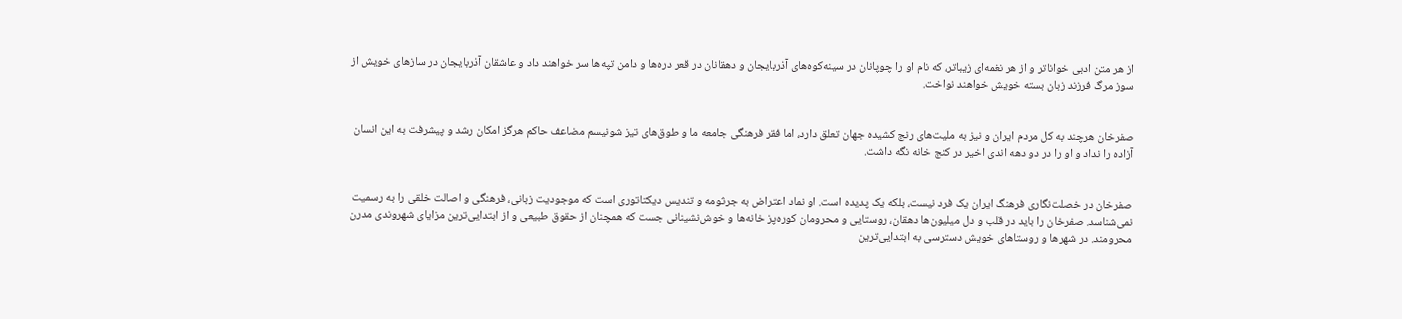از هر متن ادبی خواناتر و از هر نغمه‌ای زيباتر، که نام او را چوپانان در سينه‌کوه‌های آذربايجان و دهقانان در قعر دره‌ها و دامن تپه‌ها سر خواهند داد و عاشقان آذربايجان در سازهای خويش از سوز مرگ فرزند زبان بسته خويش خواهند نواخت.


صفرخان هرچند به کل مردم ايران و نيز به مليت‌های رنج کشيده جهان تعلق دارد، اما فقر فرهنگی جامعه ما و طوق‌های تيز شونيسم مضاعف حاکم هرگز امکان رشد و پيشرفت به اين انسان آزاده را نداد و او را در دو دهه اندی اخير در کنج خانه نگه داشت.


صفرخان در خصلت‌نگاری فرهنگ ايران يک فرد نيست، بلکه يک پديده است. او نماد اعتراض به جرثومه و تنديس ديکتاتوری است که موجوديت زبانی، فرهنگی و اصالت خلقی را به رسميت نمی‌شناسد. صفرخان را بايد در قلب و دل ميليون‌ها دهقان، روستايی و محرومان کوره‌پز خانه‌ها و خوش‌نشينانی جست که همچنان از حقوق طبيعی و از ابتدايی‌ترين مزايای شهروندی مدرن محرومند. در شهرها و روستاهای خويش دسترسی به ابتدايی‌ترين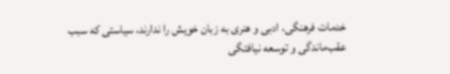خدمات فرهنگی، ادبی و هنری به زبان خويش را ندارند، سياستی که سبب عقب‌ماندگی و توسعه نيافتگی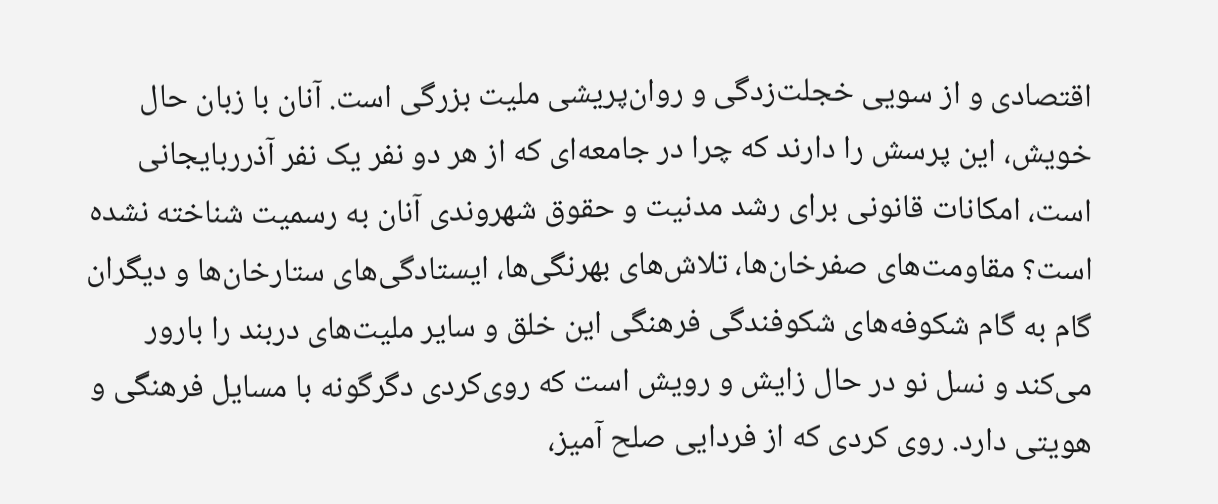اقتصادی و از سويی خجلت‌زدگی و روان‌پريشی مليت بزرگی است. آنان با زبان حال خويش، اين پرسش را دارند که چرا در جامعه‌ای که از هر دو نفر يک نفر آذرربایجانی است، امکانات قانونی برای رشد مدنيت و حقوق شهروندی آنان به رسميت شناخته نشده است؟ مقاومت‌های صفرخان‌ها، تلاش‌های بهرنگی‌ها، ايستادگی‌های ستارخان‌ها و ديگران گام به گام شکوفه‌های شکوفندگی فرهنگی اين خلق و ساير مليت‌های دربند را بارور می‌کند و نسل نو در حال زايش و رويش است که روی‌کردی دگرگونه با مسايل فرهنگی و هويتی دارد. روی کردی که از فردايی صلح آميز،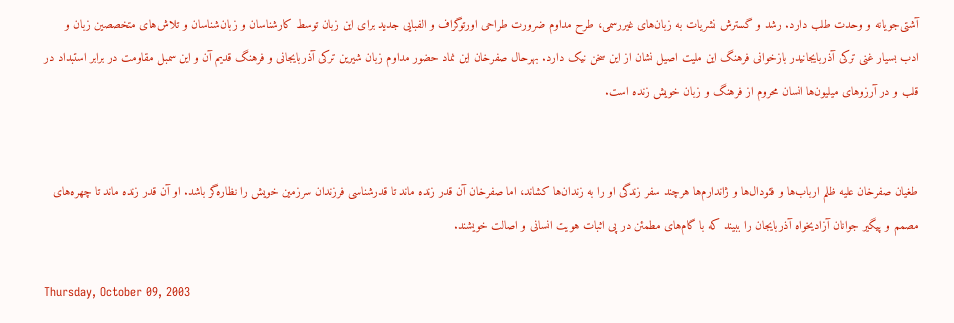آشتی‌جويانه و وحدت طلب دارد. رشد و گسترش نشريات به زبان‌های غير‌رسمی، طرح مداوم ضرورت طراحی اورتوگراف و الفبايی جديد برای اين زبان توسط کارشناسان و زبان‌شناسان و تلاش‌های متخصصين زبان و ادب بسیار غنی ترکی آذربایجانیدر بازخوانی فرهنگ اين مليت اصيل نشان از اين سخن نيک دارد. بهرحال صفرخان اين نماد حضور مداوم زبان شيرين ترکی آذربایجانی و فرهنگ قديم آن و اين سمبل مقاومت در برابر استبداد در قلب و در آرزوهای ميليون‌ها انسان محروم از فرهنگ و زبان خويش زنده است.


طغيان صفرخان عليه ظلم ارباب‌ها و فئودال‌ها و ژاندارم‌ها هرچند سفر زندگی او را به زندان‌ها کشاند، اما صفرخان آن قدر زنده ماند تا قدر‌شناسی فرزندان سرزمين خويش را نظاره‌گر باشد. او آن قدر زنده ماند تا چهره‌های مصمم و پيگير جوانان آزاديخواه آذربايجان را ببيند که با گام‌های مطمئن در پی اثبات هويت انسانی و اصالت خويشند.

Thursday, October 09, 2003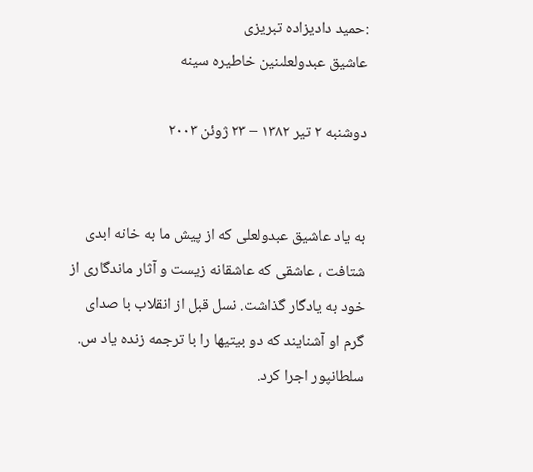:حميد داديزاده تبريزی
عاشيق عبدولعلىنين خاطيره سينه

دوشنبه ٢ تير ١٣٨٢ – ٢٣ ژوئن ٢٠٠٣


به ياد عاشيق عبدولعلی که از پيش ما به خانه ابدی شتافت ، عاشقی که عاشقانه زيست و آثار ماندگاری از خود به يادگار گذاشت. نسل قبل از انقلاب با صدای گرم او آشنايند که دو بيتيها را با ترجمه زنده ياد س. سلطانپور اجرا کرد.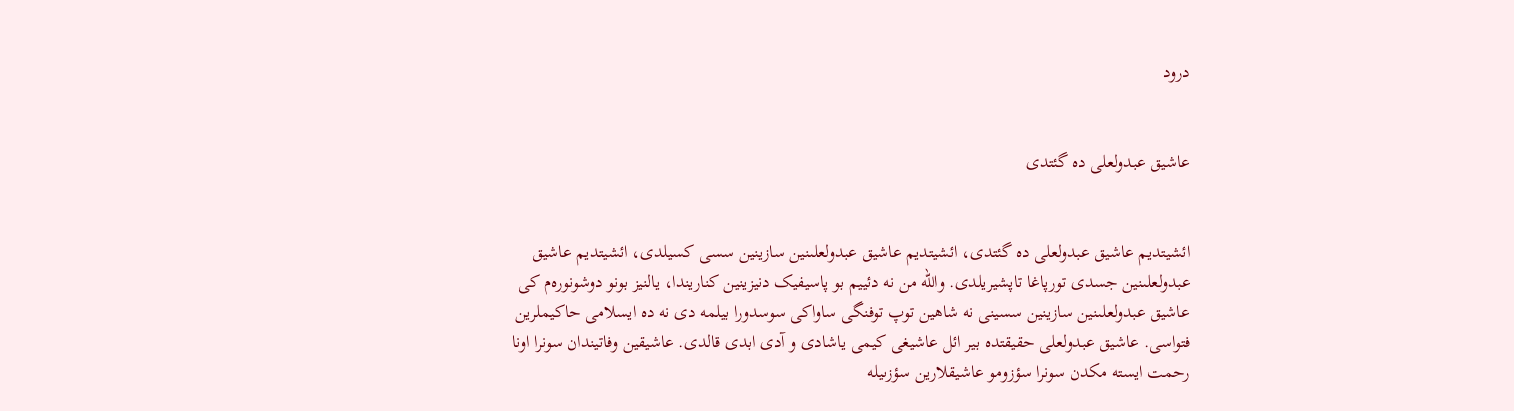درود


عاشيق عبدولعلی ده گئتدی


ائشيتديم عاشيق عبدولعلی ده گئتدی، ائشيتديم عاشيق عبدولعلىنين سازينين سسی کسيلدی، ائشيتديم عاشيق عبدولعلىنين جسدی تورپاغا تاپشيريلدی. والله من نه دئييم بو پاسيفيک دنيزينين کناريندا، يالنيز بونو دوشونوره‌م کى عاشيق عبدولعلىنين سازينين سسينى نه شاهين توپ توفنگی ساواکی سوسدورا بيلمه دی نه ده ايسلامی حاکيملرين فتواسی. عاشيق عبدولعلی حقيقتده بير ائل عاشيغی کيمی ياشادی و آدی ابدی قالدی. عاشيقين وفاتيندان سونرا اونا رحمت ايسته مكدن سونرا سؤزومو عاشيقلارين سؤزىيله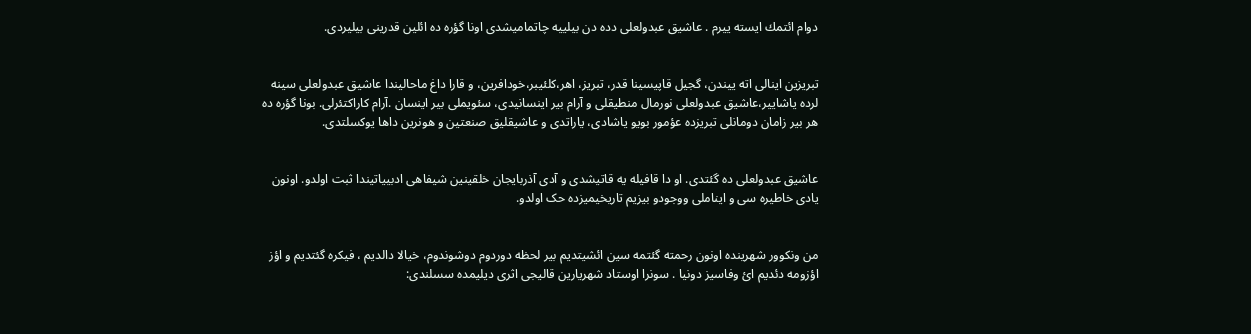دوام ائتمك ايسته ييرم . عاشيق عبدولعلی دده دن بيلييه چاتماميشدی اونا گؤره ده ائلين قدرينی بيليردی.


تبريزين اينالی اته ييندن، گجيل قاپيسينا قدر، تبريز، اهر،کلئيبر،خودافرين، و قارا داغ ماحاليندا عاشيق عبدولعلی سينه لرده ياشايير،عاشيق عبدولعلی نورمال منطيقلی و آرام بير اينسانيدى، سئويملی بير اينسان .آرام کاراکتئرلی. بونا گؤره ده هر بير زامان دومانلی تبريزده عؤمور بويو ياشادی، ياراتدی و عاشيقليق صنعتين و هونرين داها يوکسلتدی.


عاشيق عبدولعلی ده گئتدی. او دا قافيله يه قاتيشدی و آدی آذربايجان خلقينين شيفاهی ادبيياتيندا ثبت اولدو. اونون يادی خاطيره سی و ايناملی ووجودو بيزيم تاريخيميزده حک اولدو.


من ونکوور شهرينده اونون رحمته گئتمه سين ائشيتديم بير لحظه دوردوم دوشوندوم، خيالا دالديم ، فيکره گئتديم و اؤز اؤزومه دئديم ائ وفاسيز دونيا . سونرا اوستاد شهريارين قاليجی اثری ديليمده سسلندی: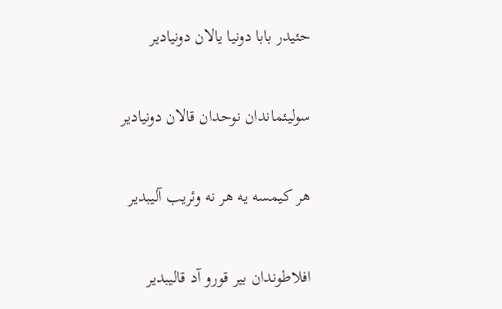حئيدر بابا دونيا يالان دونيادير


سوليئماندان نوحدان قالان دونيادير


هر کيمسه يه هر نه وئريب آليبدير


افلاطوندان بير قورو آد قاليبدير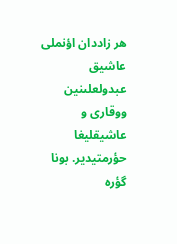هر زاددان اؤنملی عاشيق عبدولعلىنين ووقاری و عاشيقليغا حؤرمتيدير. بونا گؤره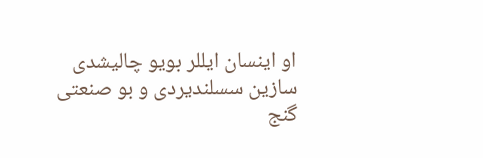او اينسان ايللر بويو چاليشدی سازين سسلنديردی و بو صنعتی گنج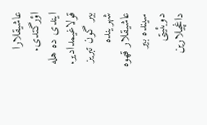عاشيقلارا اؤرگتدی. ايندی ده هله قولاغيمدادير. بير گون تبريز شهرينده عاشيقلار قهوه سينده بير دوبئيتی داغچيلارين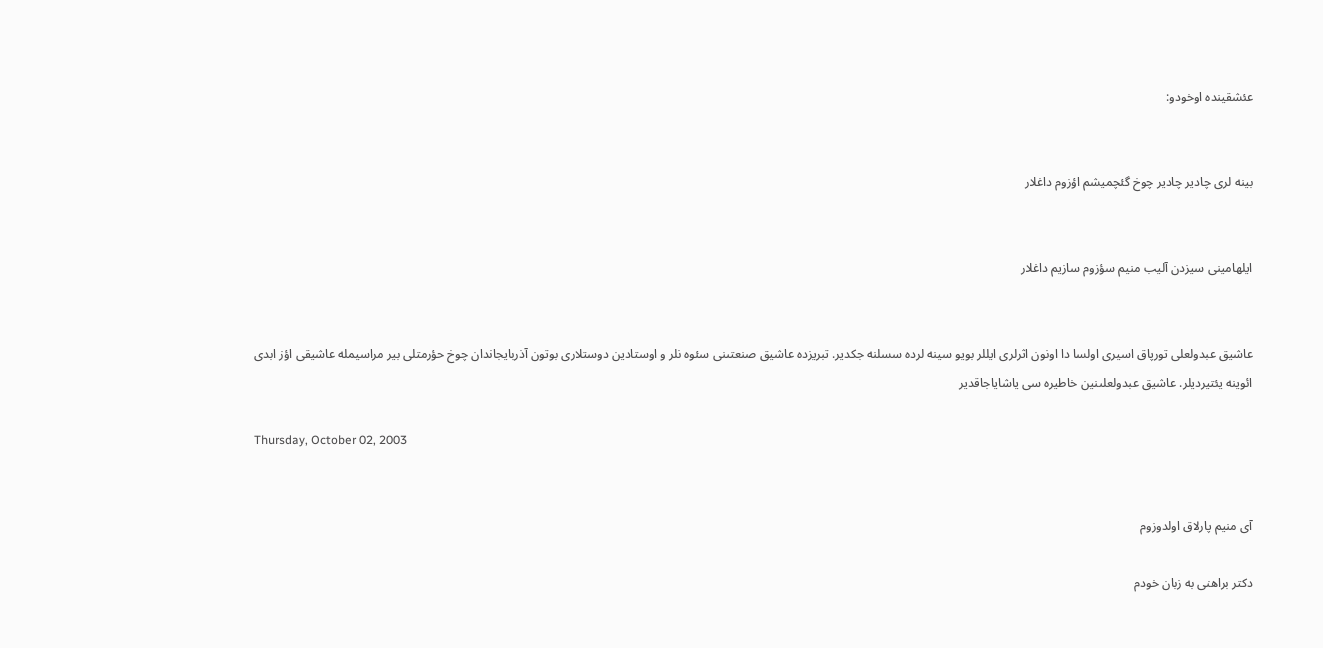عئشقينده اوخودو:


بينه لری چادير چادير چوخ گئچميشم اؤزوم داغلار


ايلهامينی سيزدن آليب منيم سؤزوم سازيم داغلار


عاشيق عبدولعلی تورپاق اسيری اولسا دا اونون اثرلری ايللر بويو سينه لرده سسلنه جكدير. تبريزده عاشيق صنعتىنی سئوه نلر و اوستادين دوستلاری بوتون آذربايجاندان چوخ حؤرمتلی بير مراسيمله عاشيقی اؤز ابدی ائوينه يئتيرديلر. عاشيق عبدولعلىنين خاطيره سی ياشاياجاقدير

Thursday, October 02, 2003


آی منيم پارلاق اولدوزوم

دکتر براهنی به زبان خودم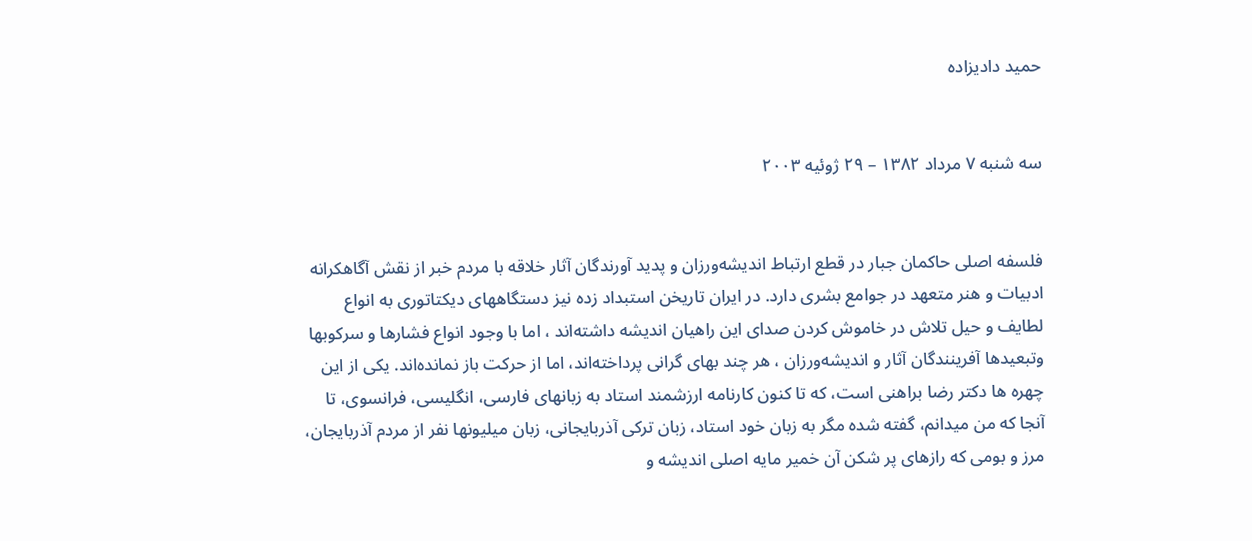حميد داديزاده


سه شنبه ۷ مرداد ۱۳۸۲ – ۲۹ ژوئيه ۲۰۰۳


فلسفه اصلی حاکمان جبار در قطع ارتباط انديشه‌ورزان و پديد آورندگان آثار خلاقه با مردم خبر از نقش آگاهکرانه ادبيات و هنر متعهد در جوامع بشری دارد. در ايران تاريخن استبداد زده نيز دستگاههای ديکتاتوری به انواع لطايف و حيل تلاش در خاموش کردن صدای اين راهيان انديشه داشته‌اند ، اما با وجود انواع فشارها و سرکوبها وتبعيدها آفرينندگان آثار و انديشه‌ورزان ، هر چند بهای گرانی پرداخته‌اند، اما از حرکت باز نمانده‌اند. يکی از اين چهره ها دکتر رضا براهنی است، که تا کنون کارنامه ارزشمند استاد به زبانهای فارسی، انگليسی، فرانسوی، تا آنجا که من ميدانم، گفته شده مگر به زبان خود استاد، زبان ترکی آذربايجانی، زبان ميليونها نفر از مردم آذربايجان، مرز و بومی که رازهای پر شکن آن خمير مايه اصلی انديشه و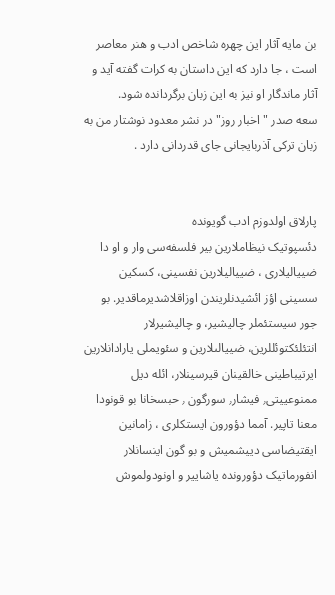بن مايه آثار اين چهره شاخص ادب و هنر معاصر است ، جا دارد که اين داستان به کرات گفته آيد و آثار ماندگار او نيز به اين زبان برگردانده شود.
سعه صدر "اخبار روز" در نشر معدود نوشتار من به زبان ترکی آذربايجانی جای قدردانی دارد .


پارلاق اولدوزم ادب گويونده
دئسپوتيک نيظاملارين بير فلسفه‌سی وار و او دا ضيياليلاری ، ضيياليلارين نفسينى، کسکين سسينى اؤز ائشيدنلريندن اوزاقلاشديرماقدير. بو جور سيستئملر چاليشير، و چاليشيرلار انتئلئکتوئللرين، ضييالىلارين و سئويملی يارادانلارين ايرتيباطينى خالقينان قيرسينلار، ائله ديل ممنوعييتی٫ فيشار٫ سورگون ٫ حبسخانا بو قونودا معنا تاپير. آمما دؤورون ايستکلری ، زامانين ايقتيضاسی دييشميش و بو گون اينسانلار انفورماتيک دؤورونده ياشايير و اونودولموش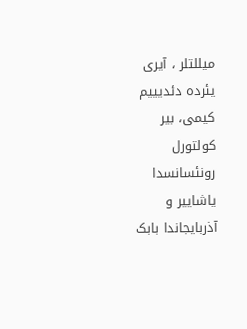ميللتلر ، آيری يئرده دئديييم کيمی، بير کولتورل رونئسانسدا ياشايير و آذربايجاندا بابک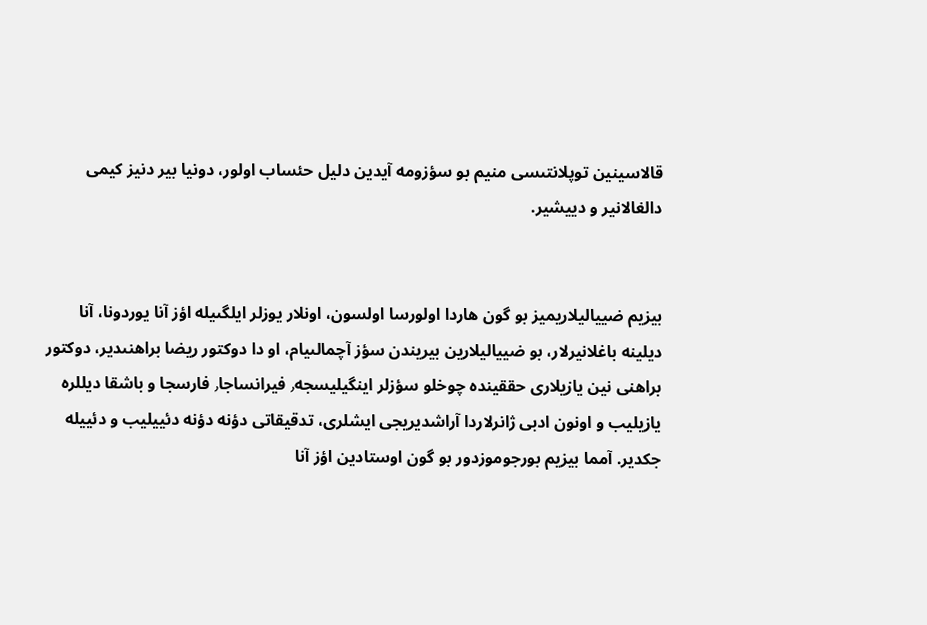قالاسينين توپلانتىسی منيم بو سؤزومه آيدين دليل حئساب اولور، دونيا بير دنيز کيمی دالغالانير و دييشير.


بيزيم ضيياليلاريميز بو گون هاردا اولورسا اولسون، اونلار يوزلر ايلگىيله اؤز آنا يوردونا، آنا ديلينه باغلانيرلار، بو ضيياليلارين بيريندن سؤز آچمالىيام، او دا دوکتور ريضا براهنىدير، دوکتور براهنی نين يازيلاری حققينده چوخلو سؤزلر اينگيليسجه٫ فيرانساجا٫ فارسجا و باشقا ديللره يازيليب و اونون ادبی ژانرلاردا آراشديريجی ايشلری، تدقيقاتی دؤنه دؤنه دئييليب و دئييله جكدير. آمما بيزيم بورجوموزدور بو گون اوستادين اؤز آنا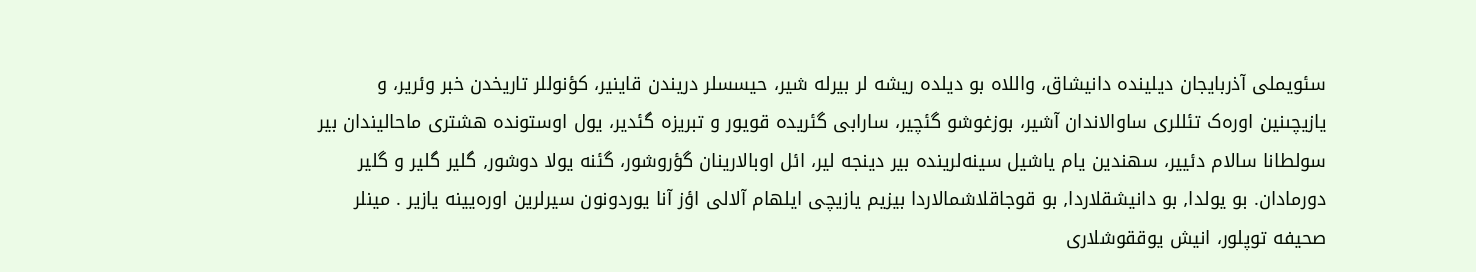سئويملی آذربايجان ديلينده دانيشاق، واللاه بو ديلده ريشه لر بيرله شير، حيسسلر دريندن قاينير، کؤنوللر تاريخدن خبر وئرير، و يازيچىنين اوره‌ک تئللری ساوالاندان آشير، بوزغوشو گئچير، سارابی گئريده قويور و تبريزه گئدير، يول اوستونده هشتری ماحاليندان بير سولطانا سالام دئيير، سهندين يام ياشيل سينه‌لرينده بير دينجه لير، ائل اوبالارينان گؤروشور، گئنه يولا دوشور٫ گلير گلير و گلير دورمادان. بو يولدا٫ بو دانيشقلاردا٫ بو قوجاقلاشمالاردا بيزيم يازيچی ايلهام آلالی اؤز آنا يوردونون سيرلرين اوره‌يينه يازير . مينلر صحيفه توپلور، انيش يوققوشلاری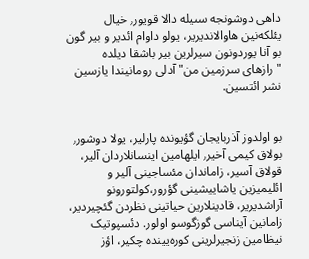داهی دوشونجه سىيله دالا قويور٫ خيال يئلکه‌نين هاوالانديرير، يولو داوام ائدير و بير گون بو آنا يوردونون سيرلرين بير باشقا ديلده "رازهای سرزمين من" آدلی رومانيندا يازسين نشر ائتسين.


بو اولدوز آذربايجان گؤيونده پارلير، يولا دوشور٫ بولاق کيمی آخير٫ ايلهامين اينسانلاردان آلير، قولاق آسير، زاماندان مئساجينى آلير و ائليميزين ياشاييشينى گؤرور،کولتورونو آراشديرير، قادينلارين حياتينى نظردن گئچيردير، زامانين آيناسی گوزگوسو اولور. دئسپوتيک نيظامين زنجيرلرينى کوره‌يينده چکير، اؤز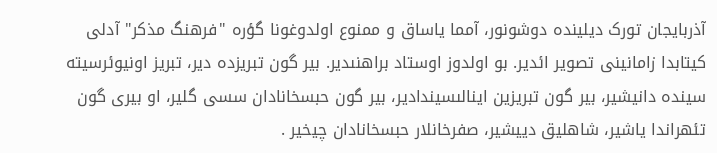آذربايجان تورک ديلينده دوشونور، آمما ياساق و ممنوع اولدوغونا گؤره "فرهنگ مذکر" آدلی کيتابدا زامانينى تصوير ائدير. بو اولدوز اوستاد براهنىدير. بير گون تبريزده دير، تبريز اونيوئرسيته سينده دانيشير، بير گون تبريزين اينالىسيندادير، بير گون حبسخانادان سسی گلير، او بيری گون تئهراندا ياشير، شاهليق دييشير، صفرخانلار حبسخانادان چيخير .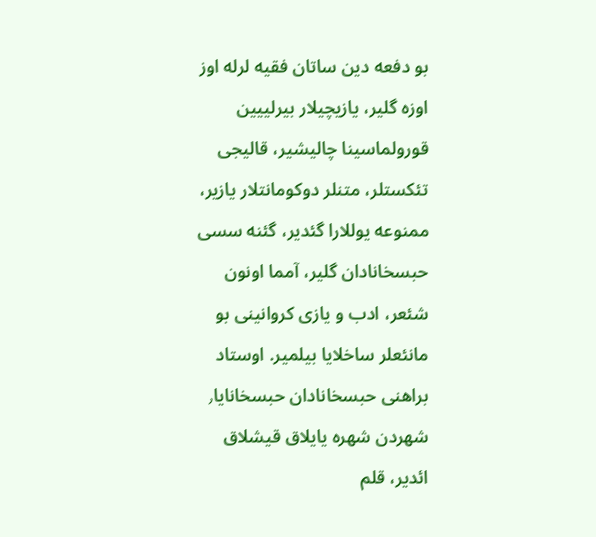بو دفعه دين ساتان فقيه لرله اوز اوزه گلير، يازيچيلار بيرلييين قورولماسينا چاليشير، قاليجی تئکستلر، متنلر دوکومانتلار يازير، ممنوعه يوللارا گئدير، گئنه سسی حبسخانادان گلير، آمما اونون شئعر، ادب و يازی کروانينى بو مانئعلر ساخلايا بيلمير. اوستاد براهنی حبسخانادان حبسخانايا٫ شهردن شهره يايلاق قيشلاق ائدير، قلم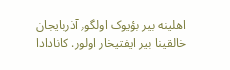اهلينه بير بؤيوک اولگو٫ آذربايجان خالقينا بير ايفتيخار اولور. کانادادا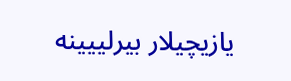يازيچيلار بيرلييينه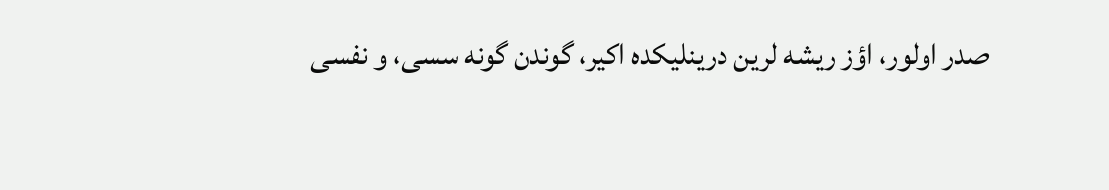صدر اولور، اؤز ريشه لرين درينليكده اکير، گوندن گونه سسی، و نفسی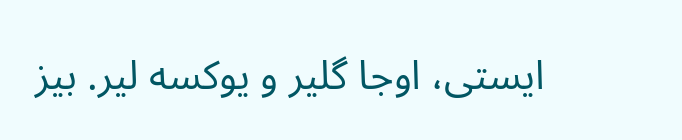ايستی، اوجا گلير و يوکسه لير. بيز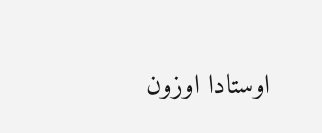اوستادا اوزون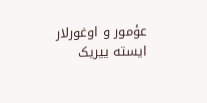عؤمور و اوغورلار ايسته ييريک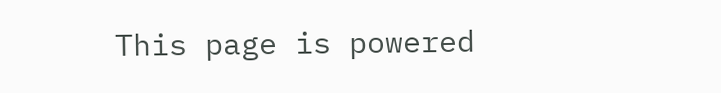This page is powered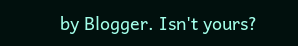by Blogger. Isn't yours?